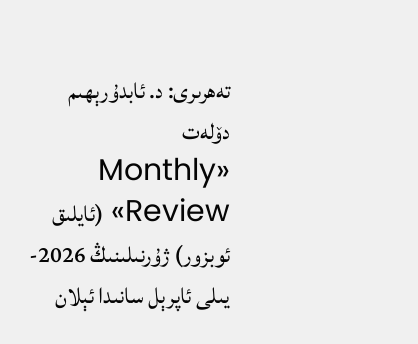تەھرىرى: د. ئابدۇرېھىم دۆلەت
«Monthly Review» (ئايلىق ئوبزور) ژۇرنىلىنىڭ 2026-يىلى ئاپرېل سانىدا ئېلان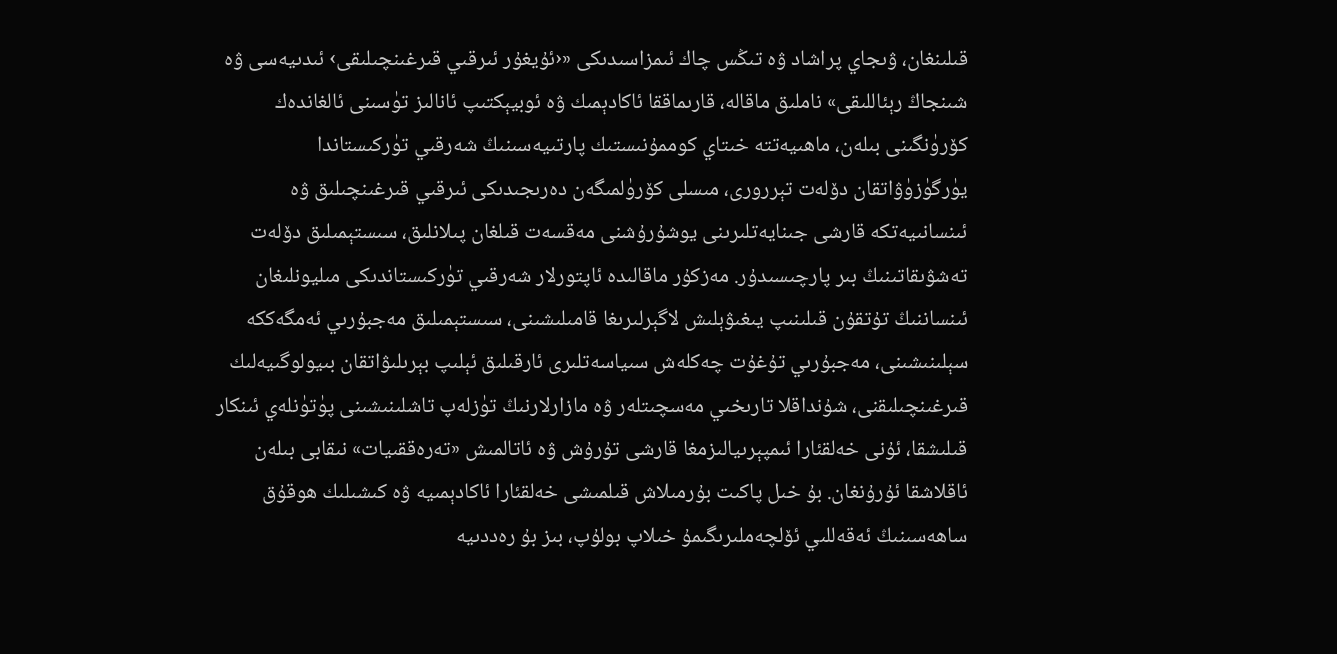قىلىنغان، ۋىجاي پراشاد ۋە تىڭس چاك ئىمزاسىدىكى «‹ئۇيغۇر ئىرقىي قىرغىنچىلىقى› ئىدىيەسى ۋە شىنجاڭ رېئاللىقى» ناملىق ماقالە، قارىماققا ئاكادېمىك ۋە ئوبيېكتىپ ئانالىز تۈسىنى ئالغاندەك كۆرۈنگىنى بىلەن، ماھىيەتتە خىتاي كوممۇنىستىك پارتىيەسىنىڭ شەرقىي تۈركىستاندا يۈرگۈزۈۋاتقان دۆلەت تېررورى، مىسلى كۆرۈلمىگەن دەرىجىدىكى ئىرقىي قىرغىنچىلىق ۋە ئىنسانىيەتكە قارشى جىنايەتلىرىنى يوشۇرۇشنى مەقسەت قىلغان پىلانلىق، سىستېمىلىق دۆلەت تەشۋىقاتىنىڭ بىر پارچىسىدۇر. مەزكۇر ماقالىدە ئاپتورلار شەرقىي تۈركىستاندىكى مىليونلىغان ئىنساننىڭ تۇتقۇن قىلىنىپ يىغىۋېلىش لاگېرلىرىغا قامىلىشىنى، سىستېمىلىق مەجبۇرىي ئەمگەككە سېلىنىشىنى، مەجبۇرىي تۇغۇت چەكلەش سىياسەتلىرى ئارقىلىق ئېلىپ بېرىلىۋاتقان بىيولوگىيەلىك قىرغىنچىلىقنى، شۇنداقلا تارىخىي مەسچىتلەر ۋە مازارلارنىڭ تۈزلەپ تاشلىنىشىنى پۈتۈنلەي ئىنكار قىلىشقا، ئۇنى خەلقئارا ئىمپېرىيالىزمغا قارشى تۇرۇش ۋە ئاتالمىش «تەرەققىيات» نىقابى بىلەن ئاقلاشقا ئۇرۇنغان. بۇ خىل پاكىت بۇرمىلاش قىلمىشى خەلقئارا ئاكادېمىيە ۋە كىشىلىك ھوقۇق ساھەسىنىڭ ئەقەللىي ئۆلچەملىرىگىمۇ خىلاپ بولۇپ، بىز بۇ رەددىيە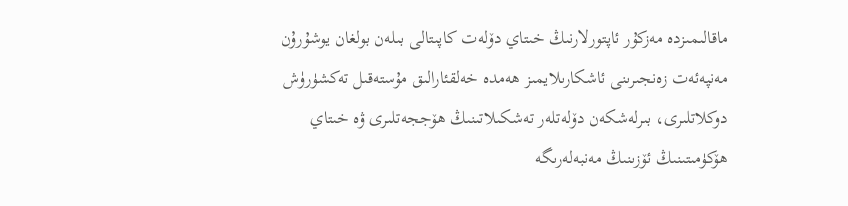ماقالىمىزدە مەزكۇر ئاپتورلارنىڭ خىتاي دۆلەت كاپىتالى بىلەن بولغان يوشۇرۇن مەنپەئەت زەنجىرىنى ئاشكارىلايمىز ھەمدە خەلقئارالىق مۇستەقىل تەكشۈرۈش دوكلاتلىرى، بىرلەشكەن دۆلەتلەر تەشكىلاتىنىڭ ھۆججەتلىرى ۋە خىتاي ھۆكۈمىتىنىڭ ئۆزىنىڭ مەنبەلەرىگە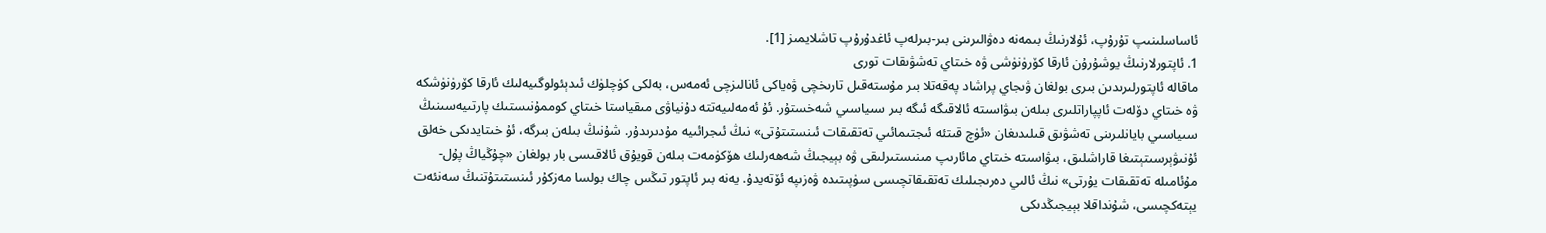ئاساسلىنىپ تۇرۇپ، ئۇلارنىڭ بىمەنە دەۋالىرىنى بىر-بىرلەپ ئاغدۇرۇپ تاشلايمىز [1].
1. ئاپتورلارنىڭ يوشۇرۇن ئارقا كۆرۈنۈشى ۋە خىتاي تەشۋىقات تورى
ماقالە ئاپتورلىرىدىن بىرى بولغان ۋىجاي پراشاد پەقەتلا بىر مۇستەقىل تارىخچى ۋەياكى ئانالىزچى ئەمەس، بەلكى كۈچلۈك ئىدېئولوگىيەلىك ئارقا كۆرۈنۈشكە ۋە خىتاي دۆلەت ئاپپاراتلىرى بىلەن بىۋاسىتە ئالاقىگە ئىگە بىر سىياسىي شەخستۇر. ئۇ ئەمەلىيەتتە دۇنياۋى مىقياستا خىتاي كوممۇنىستىك پارتىيەسىنىڭ سىياسىي بايانلىرىنى تەشۋىق قىلىدىغان «ئۈچ قىتئە ئىجتىمائىي تەتقىقات ئىنستىتۇتى» نىڭ ئىجرائىيە مۇدىرىدۇر. شۇنىڭ بىلەن بىرگە، ئۇ خىتايدىكى خەلق ئۇنىۋېرسىتېتىغا قاراشلىق، بىۋاسىتە خىتاي مائارىپ مىنىستىرلىقى ۋە بېيجىڭ شەھەرلىك ھۆكۈمەت بىلەن قويۇق ئالاقىسى بار بولغان «چۇڭياڭ پۇل-مۇئامىلە تەتقىقات يۇرتى» نىڭ ئالىي دەرىجىلىك تەتقىقاتچىسى سۈپىتىدە ۋەزىپە ئۆتەيدۇ. يەنە بىر ئاپتور تىڭس چاك بولسا مەزكۇر ئىنستىتۇتنىڭ سەنئەت يېتەكچىسى، شۇنداقلا بېيجىڭدىكى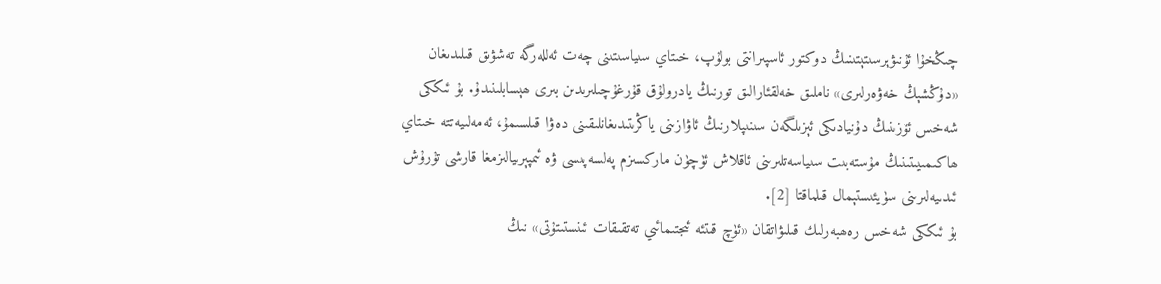چىڭخۇا ئۇنىۋېرسىتېتىنىڭ دوكتور ئاسپىرانتى بولۇپ، خىتاي سىياسىتىنى چەت ئەللەرگە تەشۋىق قىلىدىغان «دۇڭشېڭ خەۋەرلىرى» ناملىق خەلقئارالىق تورنىڭ يادرولۇق قۇرغۇچىلىرىدىن بىرى ھېسابلىنىدۇ. بۇ ئىككى شەخس ئۆزىنىڭ دۇنيادىكى ئېزىلگەن سىنىپلارنىڭ ئاۋازىنى ياڭرىتىدىغانلىقىنى دەۋا قىلسىمۇ، ئەمەلىيەتتە خىتاي ھاكىمىيىتىنىڭ مۇستەبىت سىياسەتلىرىنى ئاقلاش ئۈچۈن ماركسىزم پەلسەپىسى ۋە ئىمپېرىيالىزمغا قارشى تۇرۇش ئىدىيەلىرىنى سۈيئىستېمال قىلماقتا [2].
بۇ ئىككى شەخس رەھبەرلىك قىلىۋاتقان «ئۈچ قىتئە ئىجتىمائىي تەتقىقات ئىنستىتۇتى» نىڭ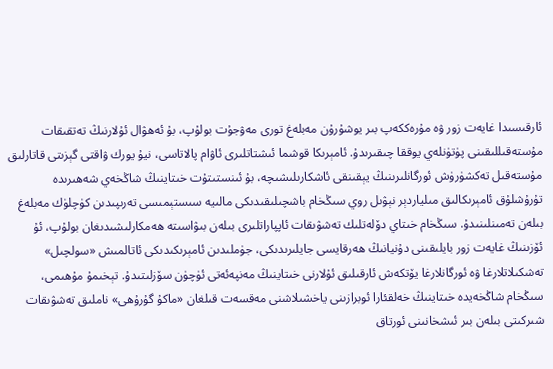ئارقىسىدا غايەت زور ۋە مۇرەككەپ بىر يوشۇرۇن مەبلەغ تورى مەۋجۇت بولۇپ، بۇ ئەھۋال ئۇلارنىڭ تەتقىقات مۇستەقىللىقىنى پۈتۈنلەي يوققا چىقىرىدۇ. ئامېرىكا قوشما ئىشتاتلىرى ئاۋام پالاتاسى، نيۇ يورك ۋاقتى گېزىتى قاتارلىق مۇستەقىل تەكشۈرۈش ئورگانلىرىنىڭ يېقىنقى ئاشكارىلىشىچە، بۇ ئىنستىتۇت خىتاينىڭ شاڭخەي شەھىرىدە تۇرۇشلۇق ئامېرىكالىق مىلياردېر نېۋىل روي سىڭخام باشچىلىقىدىكى مالىيە سىستېمىسى تەرىپىدىن كۈچلۈك مەبلەغ بىلەن تەمىنلىنىدۇ. سىڭخام خىتاي دۆلەتلىك تەشۋىقات ئاپپاراتلىرى بىلەن بىۋاسىتە ھەمكارلىشىدىغان بولۇپ، ئۇ ئۆزىنىڭ غايەت زور بايلىقىنى دۇنيانىڭ ھەرقايسى جايلىرىدىكى، جۈملىدىن ئامېرىكىدىكى ئاتالمىش «سولچىل» تەشكىلاتلارغا ۋە ئورگانلارغا يۆتكەش ئارقىلىق ئۇلارنى خىتاينىڭ مەنپەئەتى ئۈچۈن سۆزلىتىدۇ. تېخىمۇ مۇھىمى، سىڭخام شاڭخەيدە خىتاينىڭ خەلقئارا ئوبرازىنى ياخشىلاشنى مەقسەت قىلغان «ماكۇ گۇرۇھى» ناملىق تەشۋىقات شىركىتى بىلەن بىر ئىشخانىنى ئورتاق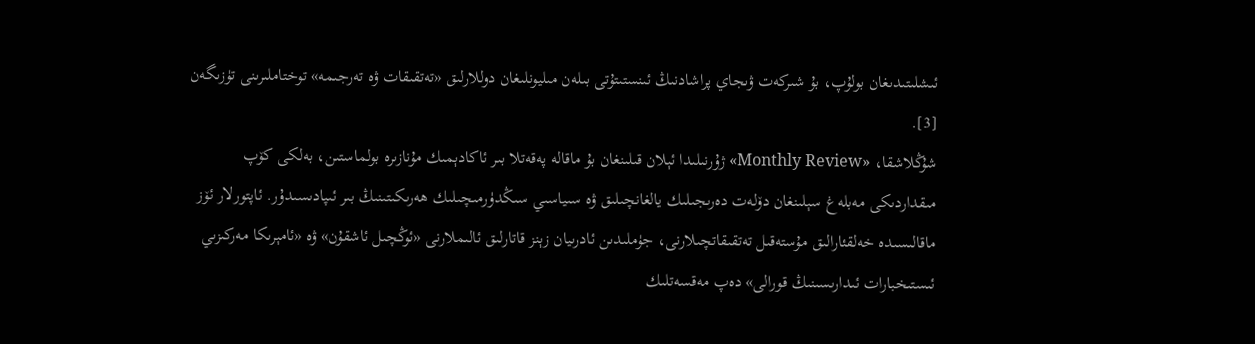ئىشلىتىدىغان بولۇپ، بۇ شىركەت ۋىجاي پراشادنىڭ ئىنستىتۇتى بىلەن مىليونلىغان دوللارلىق «تەتقىقات ۋە تەرجىمە» توختاملىرىنى تۈزىگەن [3].
شۇڭلاشقا، «Monthly Review» ژۇرنىلىدا ئېلان قىلىنغان بۇ ماقالە پەقەتلا بىر ئاكادېمىك مۇنازىرە بولماستىن، بەلكى كۆپ مىقداردىكى مەبلەغ سېلىنغان دۆلەت دەرىجىلىك يالغانچىلىق ۋە سىياسىي سىڭدۈرمىچىلىك ھەرىكىتىنىڭ بىر ئىپادىسىدۇر. ئاپتورلار ئۆز ماقالىسىدە خەلقئارالىق مۇستەقىل تەتقىقاتچىلارنى، جۈملىدىن ئادرىيان زېنز قاتارلىق ئالىملارنى «ئوڭچىل ئاشقۇن» ۋە «ئامېرىكا مەركىزىي ئىستىخبارات ئىدارىسىنىڭ قورالى» دەپ مەقسەتلىك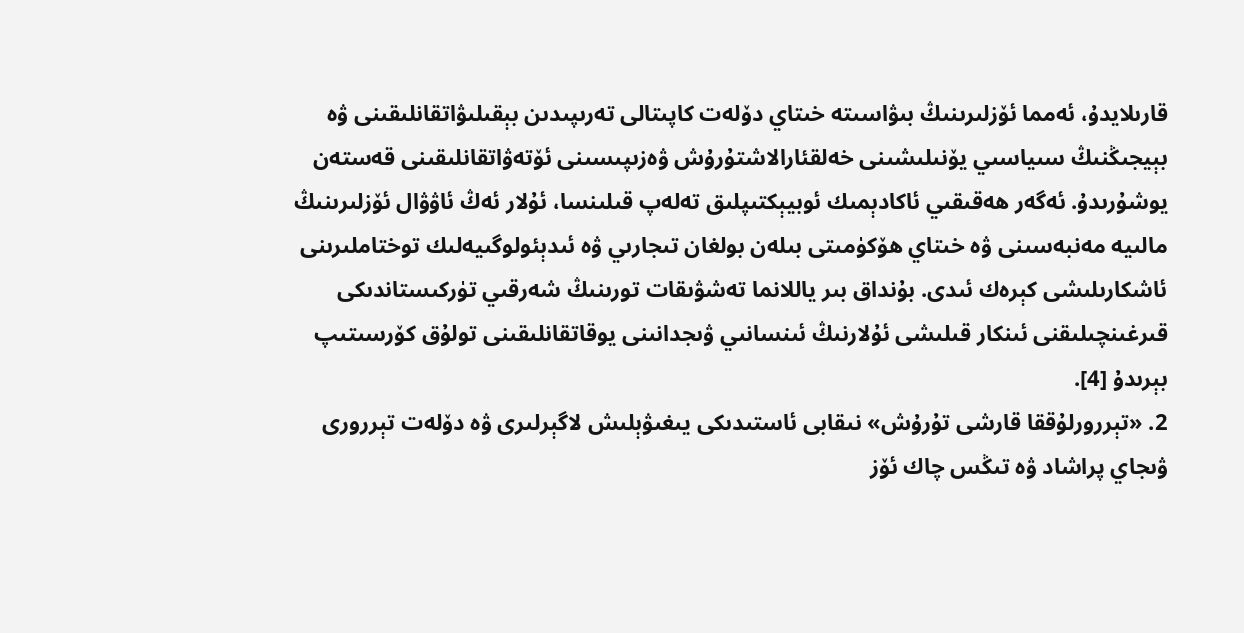قارىلايدۇ، ئەمما ئۆزلىرىنىڭ بىۋاسىتە خىتاي دۆلەت كاپىتالى تەرىپىدىن بېقىلىۋاتقانلىقىنى ۋە بېيجىڭنىڭ سىياسىي يۆنىلىشىنى خەلقئارالاشتۇرۇش ۋەزىپىسىنى ئۆتەۋاتقانلىقىنى قەستەن يوشۇرىدۇ. ئەگەر ھەقىقىي ئاكادېمىك ئوبيېكتىپلىق تەلەپ قىلىنسا، ئۇلار ئەڭ ئاۋۋال ئۆزلىرىنىڭ مالىيە مەنبەسىنى ۋە خىتاي ھۆكۈمىتى بىلەن بولغان تىجارىي ۋە ئىدېئولوگىيەلىك توختاملىرىنى ئاشكارىلىشى كېرەك ئىدى. بۇنداق بىر ياللانما تەشۋىقات تورىنىڭ شەرقىي تۈركىستاندىكى قىرغىنچىلىقنى ئىنكار قىلىشى ئۇلارنىڭ ئىنسانىي ۋىجدانىنى يوقاتقانلىقىنى تولۇق كۆرسىتىپ بېرىدۇ [4].
2. «تېررورلۇققا قارشى تۇرۇش» نىقابى ئاستىدىكى يىغىۋېلىش لاگېرلىرى ۋە دۆلەت تېررورى
ۋىجاي پراشاد ۋە تىڭس چاك ئۆز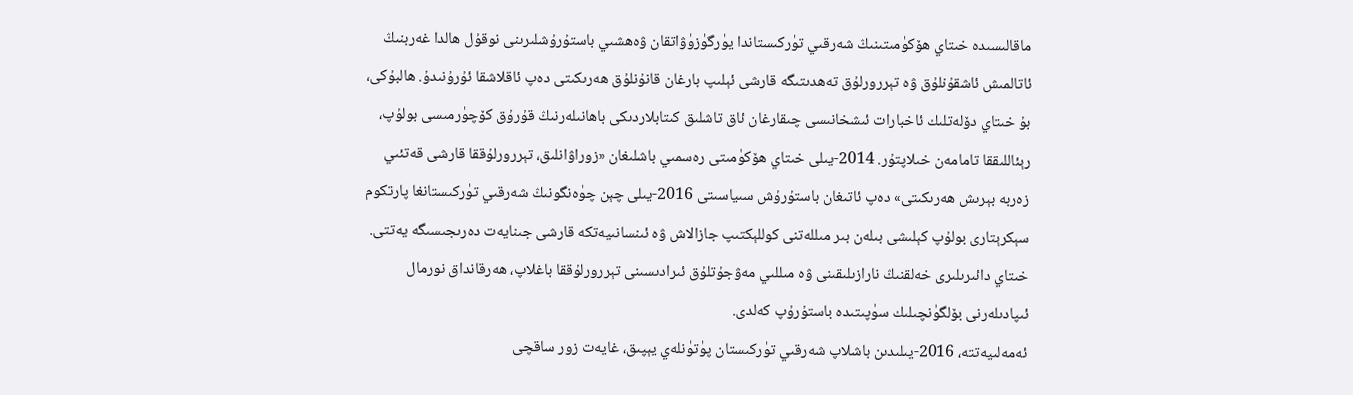ماقالىسىدە خىتاي ھۆكۈمىتىنىڭ شەرقىي تۈركىستاندا يۈرگۈزۈۋاتقان ۋەھشىي باستۇرۇشلىرىنى نوقۇل ھالدا غەربنىڭ ئاتالمىش ئاشقۇنلۇق ۋە تېررورلۇق تەھدىتىگە قارشى ئېلىپ بارغان قانۇنلۇق ھەرىكىتى دەپ ئاقلاشقا ئۇرۇنىدۇ. ھالبۇكى، بۇ خىتاي دۆلەتلىك ئاخبارات ئىشخانىسى چىقارغان ئاق تاشلىق كىتابلاردىكى باھانىلەرنىڭ قۇرۇق كۆچۈرمىسى بولۇپ، رېئاللىققا تامامەن خىلاپتۇر. 2014-يىلى خىتاي ھۆكۈمىتى رەسمىي باشلىغان «زوراۋانلىق، تېررورلۇققا قارشى قەتئىي زەربە بېرىش ھەرىكىتى» دەپ ئاتىغان باستۇرۇش سىياسىتى 2016-يىلى چېن چۈەنگونىڭ شەرقىي تۈركىستانغا پارتكوم سېكرېتارى بولۇپ كېلىشى بىلەن بىر مىللەتنى كوللېكتىپ جازالاش ۋە ئىنسانىيەتكە قارشى جىنايەت دەرىجىسىگە يەتتى. خىتاي دائىرىلىرى خەلقنىڭ نارازىلىقىنى ۋە مىللىي مەۋجۇتلۇق ئىرادىسىنى تېررورلۇققا باغلاپ، ھەرقانداق نورمال ئىپادىلەرنى بۆلگۈنچىلىك سۈپىتىدە باستۇرۇپ كەلدى.
ئەمەلىيەتتە، 2016-يىلىدىن باشلاپ شەرقىي تۈركىستان پۈتۈنلەي يېپىق، غايەت زور ساقچى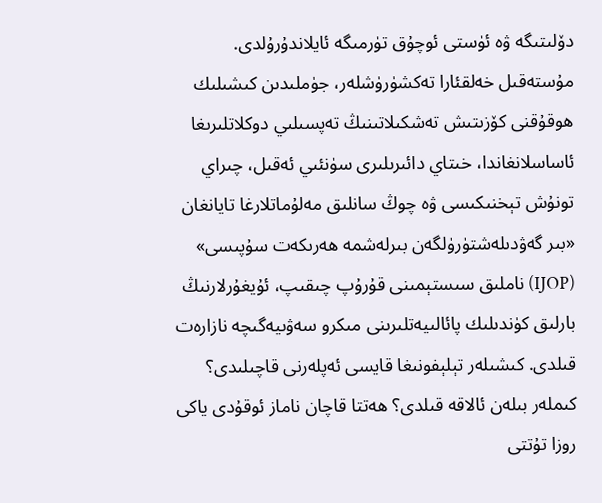دۆلىتىگە ۋە ئۈستى ئوچۇق تۈرمىگە ئايلاندۇرۇلدى. مۇستەقىل خەلقئارا تەكشۈرۈشلەر، جۈملىدىن كىشىلىك ھوقۇقنى كۆزىتىش تەشكىلاتىنىڭ تەپسىلىي دوكلاتلىرىغا ئاساسلانغاندا، خىتاي دائىرىلىرى سۈنئىي ئەقىل، چىراي تونۇش تېخنىكىسى ۋە چوڭ سانلىق مەلۇماتلارغا تايانغان «بىر گەۋدىلەشتۈرۈلگەن بىرلەشمە ھەرىكەت سۇپىسى» (IJOP) ناملىق سىستېمىنى قۇرۇپ چىقىپ، ئۇيغۇرلارنىڭ بارلىق كۈندىلىك پائالىيەتلىرىنى مىكرو سەۋىيەگىچە نازارەت قىلدى. كىشىلەر تېلېفونىغا قايسى ئەپلەرنى قاچىلىدى؟ كىملەر بىلەن ئالاقە قىلدى؟ ھەتتا قاچان ناماز ئوقۇدى ياكى روزا تۇتتى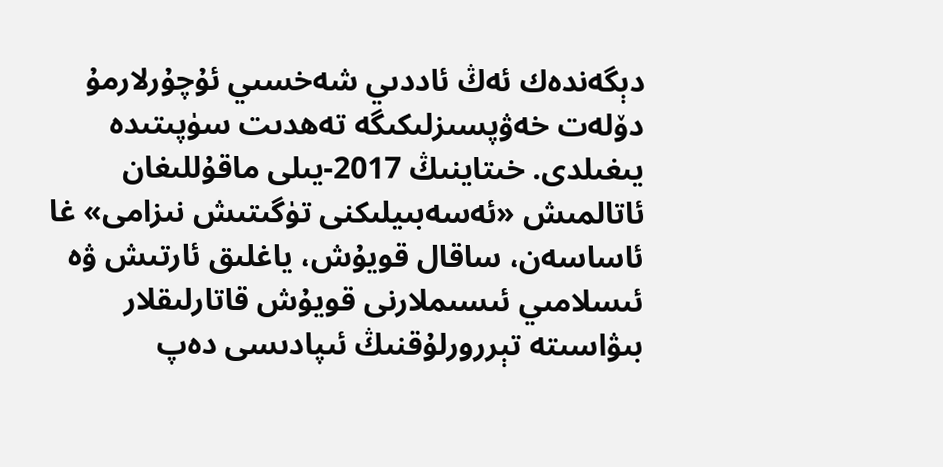دېگەندەك ئەڭ ئاددىي شەخسىي ئۇچۇرلارمۇ دۆلەت خەۋپسىزلىكىگە تەھدىت سۈپىتىدە يىغىلدى. خىتاينىڭ 2017-يىلى ماقۇللىغان ئاتالمىش «ئەسەبىيلىكنى تۈگىتىش نىزامى» غا ئاساسەن، ساقال قويۇش، ياغلىق ئارتىش ۋە ئىسلامىي ئىسىملارنى قويۇش قاتارلىقلار بىۋاسىتە تېررورلۇقنىڭ ئىپادىسى دەپ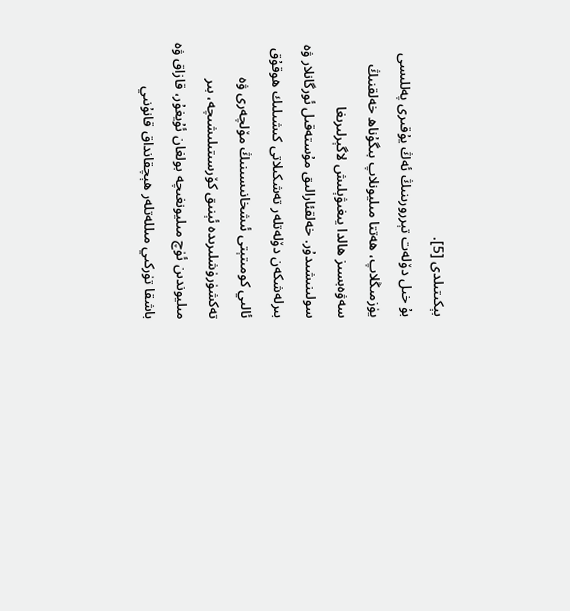بېكىتىلدى [5].
بۇ خىل دۆلەت تېررورىنىڭ ئەڭ يۇقىرى پەللىسى يۈزمىڭلاپ، ھەتتا مىليونلاپ بىگۇناھ خەلقنىڭ سەۋەبسىز ھالدا يىغىۋېلىش لاگېرلىرىغا سولىنىشىدۇر. خەلقئارالىق مۇستەقىل ئورگانلار ۋە بىرلەشكەن دۆلەتلەر تەشكىلاتى كىشىلىك ھوقۇق ئالىي كومىتېتى ئىشخانىسىنىڭ مۆلچەرى ۋە تەكشۈرۈشلىرىدە ئېنىق كۆرسىتىلىشىچە، بىر مىليوندىن ئۈچ مىليونغىچە بولغان ئۇيغۇر، قازاق ۋە باشقا تۈركىي مىللەتلەر ھېچقانداق قانۇنىي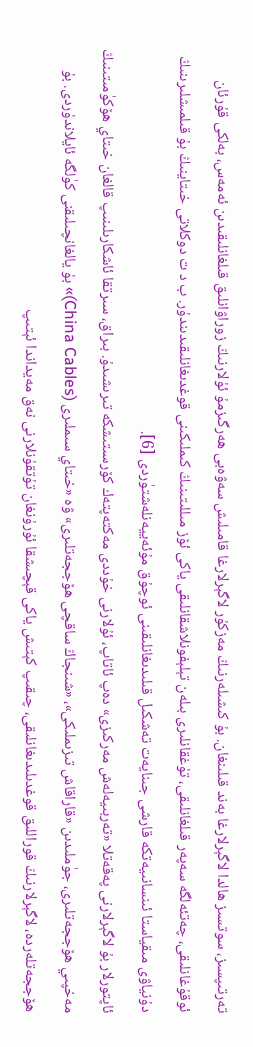تەرتىپسىز، سوتسىز ھالدا لاگېرلارغا بەند قىلىنغان. بۇ كىشىلەرنىڭ مەزكۇر لاگېرلارغا قامىلىش سەۋەبى ھەرگىزمۇ ئۇلارنىڭ زوراۋانلىق قىلغانلىقىدىن ئەمەس، بەلكى قۇرئان ئوقۇغانلىقى، چەتئەلگە سەپەر قىلغانلىقى، تۇغقانلىرى بىلەن تېلېفونلاشقانلىقى ياكى ئۆز مىللىتىنىڭ كىملىكىنى قوغدىغانلىقىدىندۇر. ب د ت دوكلاتى خىتاينىڭ بۇ قىلمىشلىرىنىڭ دۇنياۋى مىقياستا ئىنسانىيەتكە قارشى جىنايەت تەشكىل قىلىدىغانلىقىنى ئوچۇق مۇئەييەنلەشتۈردى [6].
ئاپتورلار بۇ لاگېرلارنى پەقەتلا «تەربىيەلەش مەركىزى» دەپ ئاتاپ، ئۇلارنى خۇددى مەكتەپتەك كۆرسىتىشكە تىرىشىدۇ. بىراق، سىرتقا ئاشكارىلىنىپ قالغان خىتاي ھۆكۈمىتىنىڭ مەخپىي ھۆججەتلىرى، جۈملىدىن «قاراقاش تىزىملىكى»، «شىنجاڭ ساقچى ھۆججەتلىرى» ۋە «خىتاي سىملىرى (China Cables)» بۇ يالغانچىلىقنى كۈلگە ئايلاندۇردى. بۇ ھۆججەتلەردە، لاگېرلارنىڭ قوراللىق قوغدىلىدىغانلىقى، چىقىپ كېتىش ياكى قېچىشقا ئۇرۇنغان تۇتقۇنلارنى نەق مەيداندا ئېتىپ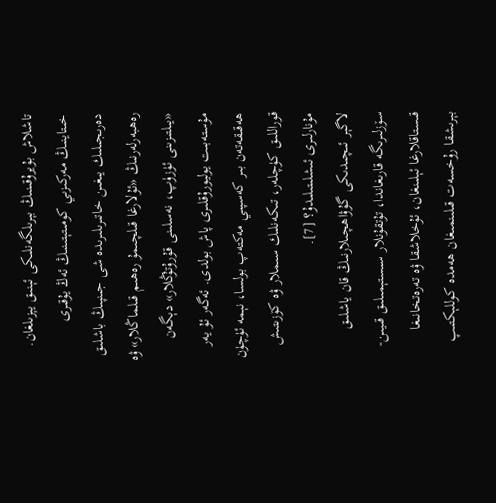تاشلاش بۇيرۇقىنىڭ بېرىلگەنلىكى ئېنىق يېزىلغان. خىتاينىڭ مەركىزىي كومىتېتىنىڭ ئەڭ يۇقىرى دەرىجىلىك يىغىن خاتىرىلىرىدە شى جىنپىڭ باشلىق رەھبەرلەرنىڭ «ئۇلارغا قىلچىمۇ رەھىم قىلماڭلار» ۋە «يىلتىزىنى ئۈزۈپ، نەسلىنى قۇرۇتۇڭلار» دېگەن مۇستەبىت يوليورۇقلىرى پاش بولدى. ئەگەر ئۇ يەر ھەقىقەتەن بىر كەسپىي مەكتەپ بولسا، نېمە ئۈچۈن قوراللىق كۈچلەر، تىكەنلىك سىملار ۋە كۆزىتىش مۇنارلىرى ئىشلىتىلىدۇ؟ [7].
لاگېر ئىچىدىكى گۇۋاھچىلارنىڭ قان ياشلىق سۆزلىرىگە قارىغاندا، تۇتقۇنلار سىستېمىلىق قىيىن-قىستاقلارغا ئېلىنغان، ئۇخلاشقا ۋە تەرەتخانىغا بېرىشقا رۇخسەت قىلىنمىغان ھەمدە كوللېكتىپ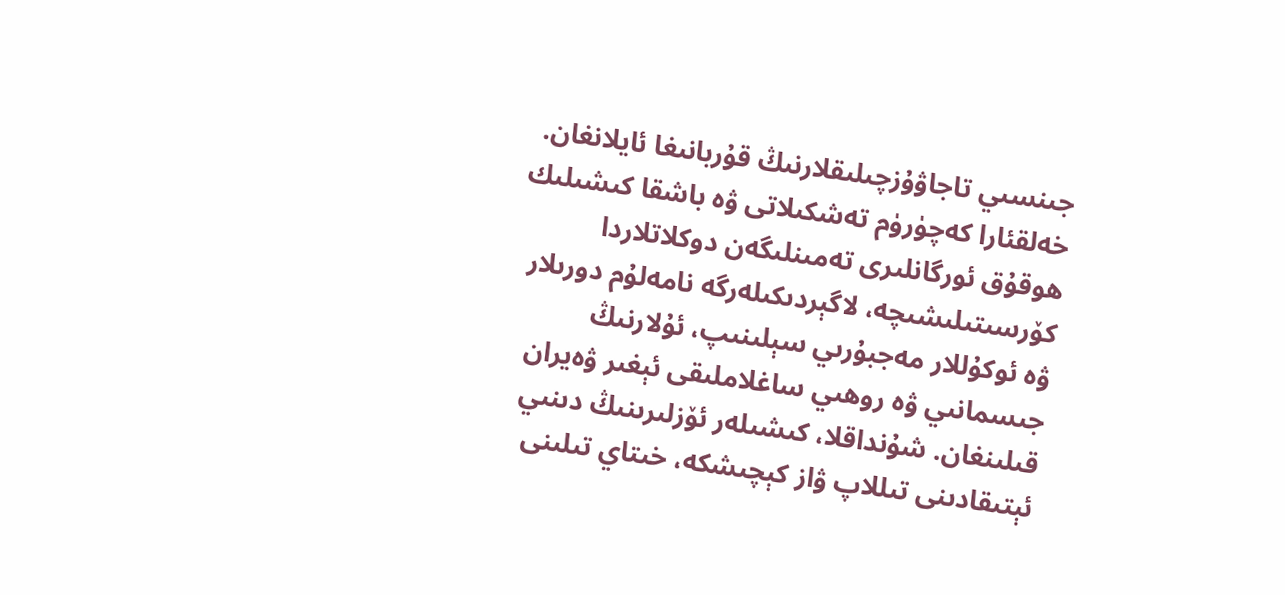جىنسىي تاجاۋۇزچىلىقلارنىڭ قۇربانىغا ئايلانغان. خەلقئارا كەچۈرۈم تەشكىلاتى ۋە باشقا كىشىلىك ھوقۇق ئورگانلىرى تەمىنلىگەن دوكلاتلاردا كۆرسىتىلىشىچە، لاگېردىكىلەرگە نامەلۇم دورىلار ۋە ئوكۇللار مەجبۇرىي سېلىنىپ، ئۇلارنىڭ جىسمانىي ۋە روھىي ساغلاملىقى ئېغىر ۋەيران قىلىنغان. شۇنداقلا، كىشىلەر ئۆزلىرىنىڭ دىنىي ئېتىقادىنى تىللاپ ۋاز كېچىشكە، خىتاي تىلىنى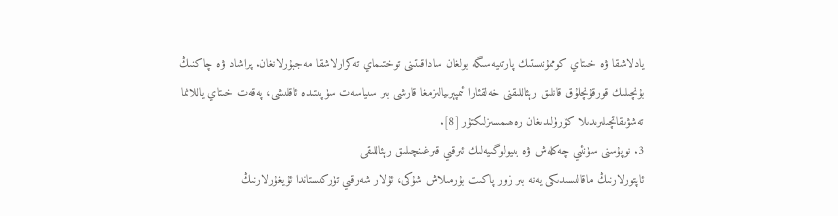يادلاشقا ۋە خىتاي كوممۇنىستىك پارتىيەسىگە بولغان ساداقىتىنى توختىماي تەكرارلاشقا مەجبۇرلانغان. پراشاد ۋە چاكنىڭ بۇنچىلىك قورقۇنچلۇق قانلىق رېئاللىقنى خەلقئارا ئىمپېرىيالىزمغا قارشى بىر سىياسەت سۈپىتىدە ئاقلىشى، پەقەت خىتاي ياللانما تەشۋىقاتچىلىرىدىلا كۆرۈلىدىغان رەھىمسىزلىكتۇر [8].
3. نوپۇسنى سۈنئىي چەكلەش ۋە بىيولوگىيەلىك ئىرقىي قىرغىنچىلىق رېئاللىقى
ئاپتورلارنىڭ ماقالىسىدىكى يەنە بىر زور پاكىت بۇرمىلاش شۇكى، ئۇلار شەرقىي تۈركىستاندا ئۇيغۇرلارنىڭ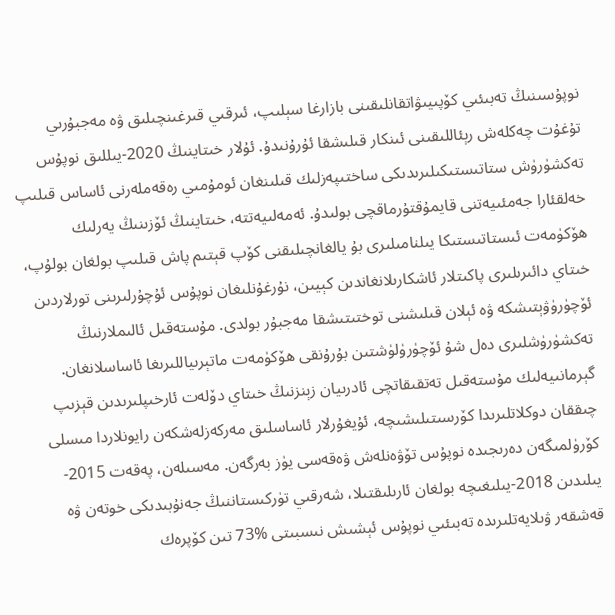نوپۇسىنىڭ تەبىئىي كۆپىيىۋاتقانلىقىنى بازارغا سېلىپ، ئىرقىي قىرغىنچىلىق ۋە مەجبۇرىي تۇغۇت چەكلەش رېئاللىقىنى ئىنكار قىلىشقا ئۇرۇنىدۇ. ئۇلار خىتاينىڭ 2020-يىللىق نوپۇس تەكشۈرۈش ستاتىستىكىلىرىدىكى ساختىپەزلىك قىلىنغان ئومۇمىي رەقەملەرنى ئاساس قىلىپ خەلقئارا جەمئىيەتنى قايمۇقتۇرماقچى بولىدۇ. ئەمەلىيەتتە، خىتاينىڭ ئۆزىنىڭ يەرلىك ھۆكۈمەت ئىستاتىستىكا يىلنامىلىرى بۇ يالغانچىلىقنى كۆپ قېتىم پاش قىلىپ بولغان بولۇپ، خىتاي دائىرىلىرى پاكىتلار ئاشكارىلانغاندىن كېيىن، نۇرغۇنلىغان نوپۇس ئۇچۇرلىرىنى تورلاردىن ئۆچۈرۈۋېتىشكە ۋە ئېلان قىلىشنى توختىتىشقا مەجبۇر بولدى. مۇستەقىل ئالىملارنىڭ تەكشۈرۈشلىرى دەل شۇ ئۆچۈرۈلۈشتىن بۇرۇنقى ھۆكۈمەت ماتېرىياللىرىغا ئاساسلانغان.
گېرمانىيەلىك مۇستەقىل تەتقىقاتچى ئادرىيان زېنزنىڭ خىتاي دۆلەت ئارخىپلىرىدىن قېزىپ چىققان دوكلاتلىرىدا كۆرسىتىلىشىچە، ئۇيغۇرلار ئاساسلىق مەركەزلەشكەن رايونلاردا مىسلى كۆرۈلمىگەن دەرىجىدە نوپۇس تۆۋەنلەش ۋەقەسى يۈز بەرگەن. مەسىلەن، پەقەت 2015-يىلىدىن 2018-يىلىغىچە بولغان ئارىلىقتىلا، شەرقىي تۈركىستاننىڭ جەنۇبىدىكى خوتەن ۋە قەشقەر ۋىلايەتلىرىدە تەبىئىي نوپۇس ئېشىش نىسبىتى %73 تىن كۆپرەك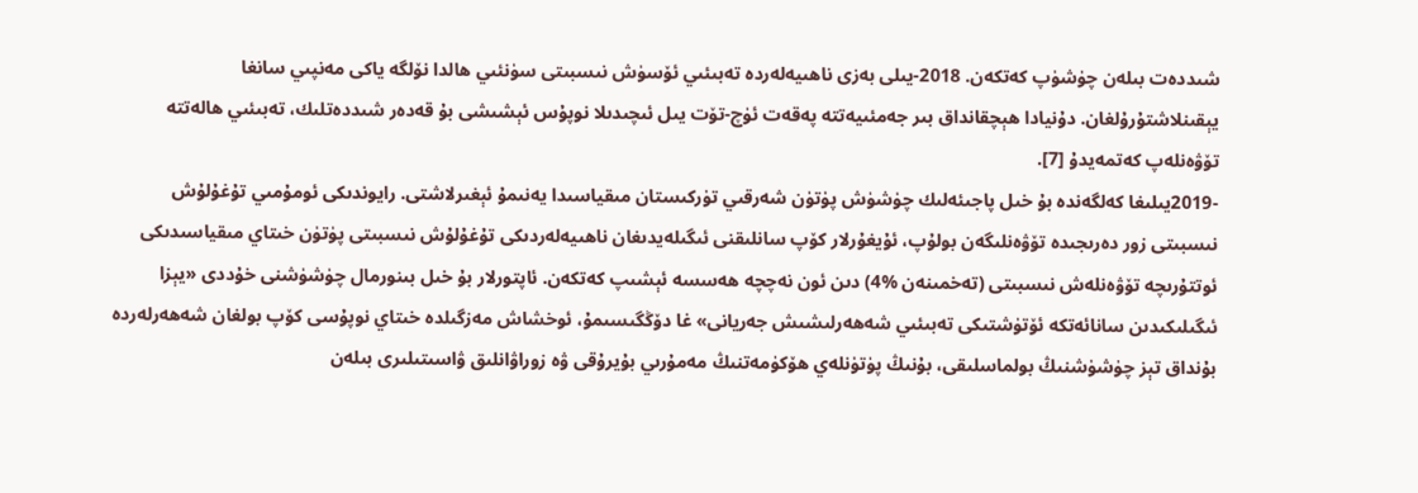شىددەت بىلەن چۈشۈپ كەتكەن. 2018-يىلى بەزى ناھىيەلەردە تەبىئىي ئۆسۈش نىسبىتى سۈنئىي ھالدا نۆلگە ياكى مەنپىي سانغا يېقىنلاشتۇرۇلغان. دۇنيادا ھېچقانداق بىر جەمئىيەتتە پەقەت ئۈچ-تۆت يىل ئىچىدىلا نوپۇس ئېشىشى بۇ قەدەر شىددەتلىك، تەبىئىي ھالەتتە تۆۋەنلەپ كەتمەيدۇ [7].
-2019يىلىغا كەلگەندە بۇ خىل پاجىئەلىك چۈشۈش پۈتۈن شەرقىي تۈركىستان مىقياسىدا يەنىمۇ ئېغىرلاشتى. رايوندىكى ئومۇمىي تۇغۇلۇش نىسبىتى زور دەرىجىدە تۆۋەنلىگەن بولۇپ، ئۇيغۇرلار كۆپ سانلىقنى ئىگىلەيدىغان ناھىيەلەردىكى تۇغۇلۇش نىسبىتى پۈتۈن خىتاي مىقياسىدىكى ئوتتۇرىچە تۆۋەنلەش نىسبىتى (تەخمىنەن %4) دىن ئون نەچچە ھەسسە ئېشىپ كەتكەن. ئاپتورلار بۇ خىل بىنورمال چۈشۈشنى خۇددى «يېزا ئىگىلىكىدىن سانائەتكە ئۆتۈشتىكى تەبىئىي شەھەرلىشىش جەريانى» غا دۆڭگىسىمۇ، ئوخشاش مەزگىلدە خىتاي نوپۇسى كۆپ بولغان شەھەرلەردە بۇنداق تېز چۈشۈشنىڭ بولماسلىقى، بۇنىڭ پۈتۈنلەي ھۆكۈمەتنىڭ مەمۇرىي بۇيرۇقى ۋە زوراۋانلىق ۋاسىتىلىرى بىلەن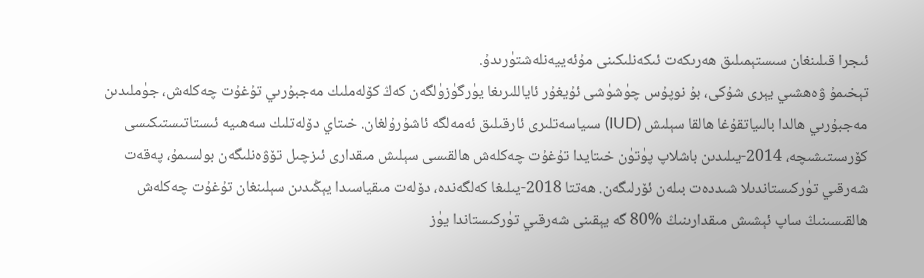ئىجرا قىلىنغان سىستېمىلىق ھەرىكەت ئىكەنلىكىنى مۇئەييەنلەشتۈرىدۇ.
تېخىمۇ ۋەھشىي يېرى شۇكى، بۇ نوپۇس چۈشۈشى ئۇيغۇر ئاياللىرىغا يۈرگۈزۈلگەن كەڭ كۆلەملىك مەجبۇرىي تۇغۇت چەكلەش، جۈملىدىن مەجبۇرىي ھالدا بالىياتقۇغا ھالقا سېلىش (IUD) سىياسەتلىرى ئارقىلىق ئەمەلگە ئاشۇرۇلغان. خىتاي دۆلەتلىك سەھىيە ئىستاتىستىكىسى كۆرسىتىشىچە، 2014-يىلىدىن باشلاپ پۈتۈن خىتايدا تۇغۇت چەكلەش ھالقىسى سېلىش مىقدارى ئىزچىل تۆۋەنلىگەن بولسىمۇ، پەقەت شەرقىي تۈركىستاندىلا شىددەت بىلەن ئۆرلىگەن. ھەتتا 2018-يىلىغا كەلگەندە، دۆلەت مىقياسىدا يېڭىدىن سېلىنغان تۇغۇت چەكلەش ھالقىسىنىڭ ساپ ئېشىش مىقدارىنىڭ %80 گە يېقىنى شەرقىي تۈركىستاندا يۈز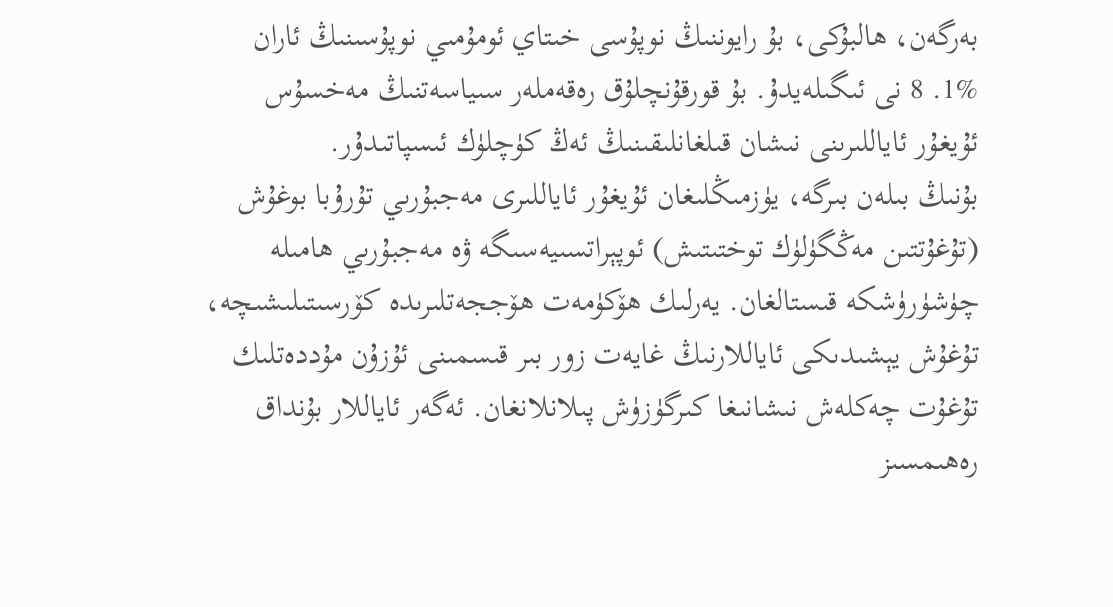بەرگەن، ھالبۇكى، بۇ رايوننىڭ نوپۇسى خىتاي ئومۇمىي نوپۇسىنىڭ ئاران %1. 8 نى ئىگىلەيدۇ. بۇ قورقۇنچلۇق رەقەملەر سىياسەتنىڭ مەخسۇس ئۇيغۇر ئاياللىرىنى نىشان قىلغانلىقىنىڭ ئەڭ كۈچلۈك ئىسپاتىدۇر.
بۇنىڭ بىلەن بىرگە، يۈزمىڭلىغان ئۇيغۇر ئاياللىرى مەجبۇرىي تۇرۇبا بوغۇش (تۇغۇتتىن مەڭگۈلۈك توختىتىش) ئوپېراتسىيەسىگە ۋە مەجبۇرىي ھامىلە چۈشۈرۈشكە قىستالغان. يەرلىك ھۆكۈمەت ھۆججەتلىرىدە كۆرسىتىلىشىچە، تۇغۇش يېشىدىكى ئاياللارنىڭ غايەت زور بىر قىسمىنى ئۇزۇن مۇددەتلىك تۇغۇت چەكلەش نىشانىغا كىرگۈزۈش پىلانلانغان. ئەگەر ئاياللار بۇنداق رەھىمسىز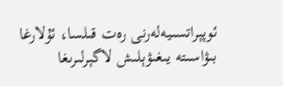ئوپېراتسىيەلەرنى رەت قىلسا، ئۇلارغا بىۋاسىتە يىغىۋېلىش لاگېرلىرىغا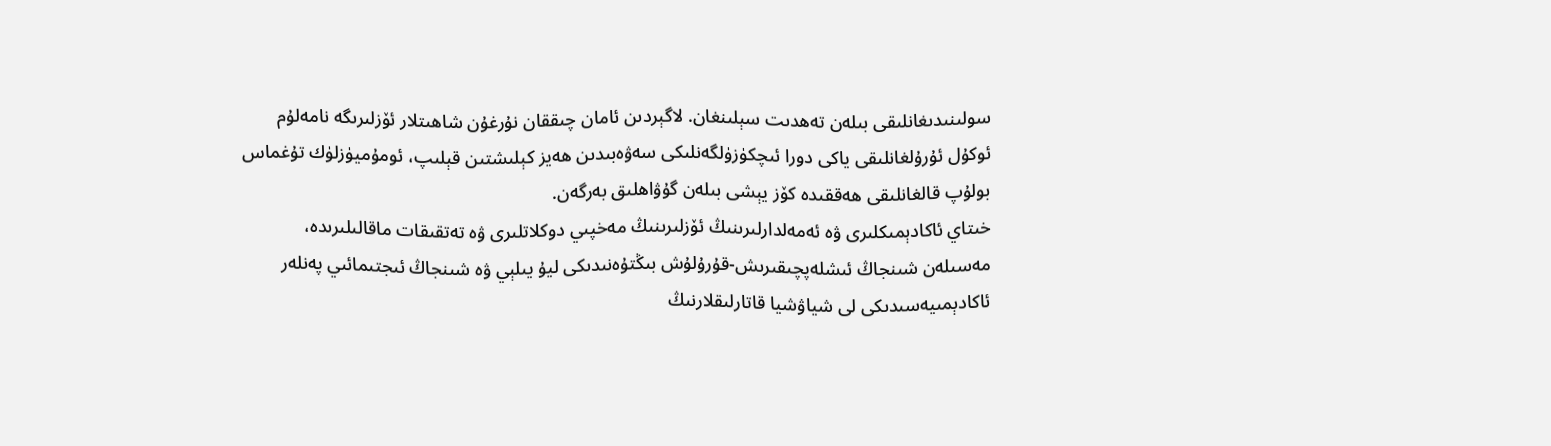سولىنىدىغانلىقى بىلەن تەھدىت سېلىنغان. لاگېردىن ئامان چىققان نۇرغۇن شاھىتلار ئۆزلىرىگە نامەلۇم ئوكۇل ئۇرۇلغانلىقى ياكى دورا ئىچكۈزۈلگەنلىكى سەۋەبىدىن ھەيز كېلىشتىن قېلىپ، ئومۇميۈزلۈك تۇغماس بولۇپ قالغانلىقى ھەققىدە كۆز يېشى بىلەن گۇۋاھلىق بەرگەن.
خىتاي ئاكادېمىكلىرى ۋە ئەمەلدارلىرىنىڭ ئۆزلىرىنىڭ مەخپىي دوكلاتلىرى ۋە تەتقىقات ماقالىلىرىدە، مەسىلەن شىنجاڭ ئىشلەپچىقىرىش-قۇرۇلۇش بىڭتۇەنىدىكى ليۇ يىلېي ۋە شىنجاڭ ئىجتىمائىي پەنلەر ئاكادېمىيەسىدىكى لى شياۋشيا قاتارلىقلارنىڭ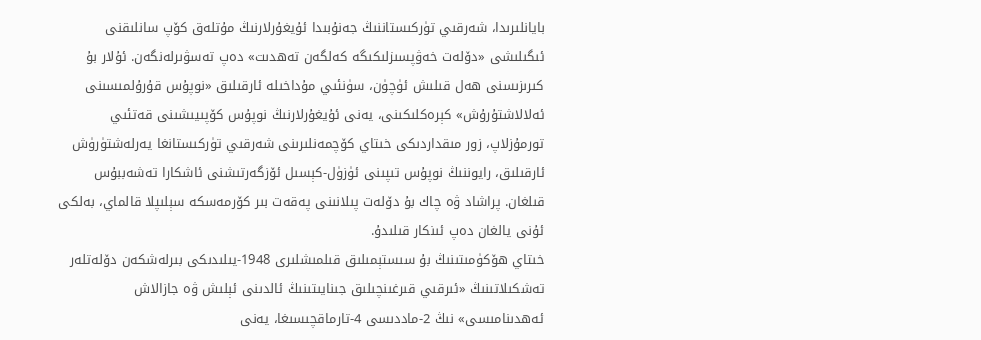بايانلىرىدا، شەرقىي تۈركىستاننىڭ جەنۇبىدا ئۇيغۇرلارنىڭ مۇتلەق كۆپ سانلىقنى ئىگىلىشى «دۆلەت خەۋپسىزلىكىگە كەلگەن تەھدىت» دەپ تەسۋىرلەنگەن. ئۇلار بۇ كىرىزىسنى ھەل قىلىش ئۈچۈن، سۈنئىي مۇداخىلە ئارقىلىق «نوپۇس قۇرۇلمىسىنى ئەلالاشتۇرۇش» كېرەكلىكىنى، يەنى ئۇيغۇرلارنىڭ نوپۇس كۆپىيىشىنى قەتئىي تورمۇزلاپ، زور مىقداردىكى خىتاي كۆچمەنلىرىنى شەرقىي تۈركىستانغا يەرلەشتۈرۈش ئارقىلىق، رايوننىڭ نوپۇس تىپىنى ئۈزۈل-كېسىل ئۆزگەرتىشنى ئاشكارا تەشەببۇس قىلغان. پراشاد ۋە چاك بۇ دۆلەت پىلانىنى پەقەت بىر كۆرمەسكە سېلىپلا قالماي، بەلكى ئۇنى يالغان دەپ ئىنكار قىلىدۇ.
خىتاي ھۆكۈمىتىنىڭ بۇ سىستېمىلىق قىلمىشلىرى 1948-يىلىدىكى بىرلەشكەن دۆلەتلەر تەشكىلاتىنىڭ «ئىرقىي قىرغىنچىلىق جىنايىتىنىڭ ئالدىنى ئېلىش ۋە جازالاش ئەھدىنامىسى» نىڭ 2-ماددىسى 4-تارماقچىسىغا، يەنى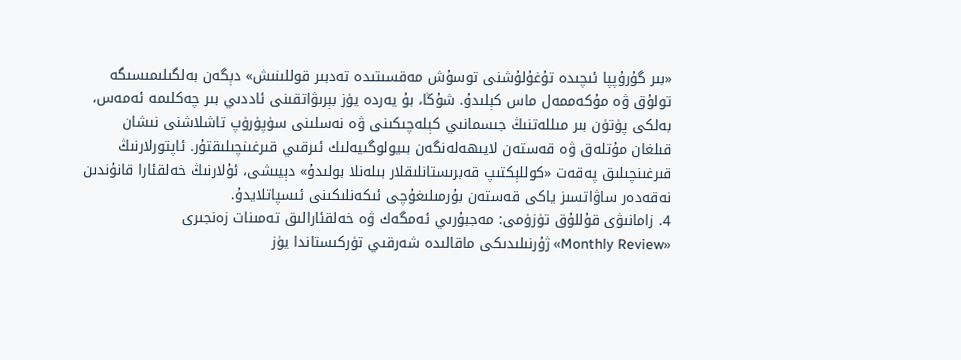«بىر گۇرۇپپا ئىچىدە تۇغۇلۇشنى توسۇش مەقسىتىدە تەدبىر قوللىنىش» دېگەن بەلگىلىمىسىگە تولۇق ۋە مۇكەممەل ماس كېلىدۇ. شۇڭا، بۇ يەردە يۈز بېرىۋاتقىنى ئاددىي بىر چەكلىمە ئەمەس، بەلكى پۈتۈن بىر مىللەتنىڭ جىسمانىي كېلەچىكىنى ۋە نەسلىنى سۈپۈرۈپ تاشلاشنى نىشان قىلغان مۇتلەق ۋە قەستەن لايىھەلەنگەن بىيولوگىيەلىك ئىرقىي قىرغىنچىلىقتۇر. ئاپتورلارنىڭ قىرغىنچىلىق پەقەت «كوللېكتىپ قەبرىستانلىقلار بىلەنلا بولىدۇ» دېيىشى، ئۇلارنىڭ خەلقئارا قانۇندىن نەقەدەر ساۋاتسىز ياكى قەستەن بۇرمىلىغۇچى ئىكەنلىكىنى ئىسپاتلايدۇ.
4. زامانىۋى قۇللۇق تۈزۈمى: مەجبۇرىي ئەمگەك ۋە خەلقئارالىق تەمىنات زەنجىرى
«Monthly Review» ژۇرنىلىدىكى ماقالىدە شەرقىي تۈركىستاندا يۈز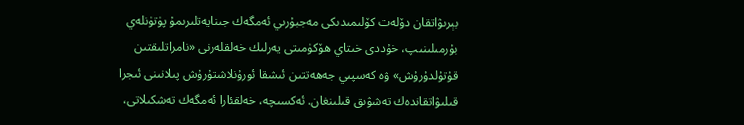بېرىۋاتقان دۆلەت كۆلىمىدىكى مەجبۇرىي ئەمگەك جىنايەتلىرىمۇ پۈتۈنلەي بۇرمىلىنىپ، خۇددى خىتاي ھۆكۈمىتى يەرلىك خەلقلەرنى «نامراتلىقتىن قۇتۇلدۇرۇش» ۋە كەسپىي جەھەتتىن ئىشقا ئورۇنلاشتۇرۇش پىلانىنى ئىجرا قىلىۋاتقاندەك تەشۋىق قىلىنغان. ئەكسىچە، خەلقئارا ئەمگەك تەشكىلاتى،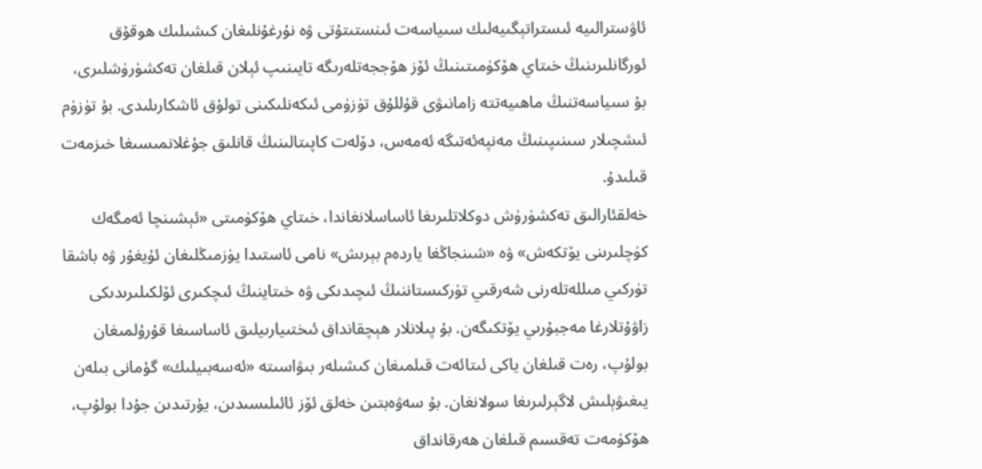ئاۋسترالىيە ئىستراتېگىيەلىك سىياسەت ئىنستىتۇتى ۋە نۇرغۇنلىغان كىشىلىك ھوقۇق ئورگانلىرىنىڭ خىتاي ھۆكۈمىتىنىڭ ئۆز ھۆججەتلەرىگە تايىنىپ ئېلان قىلغان تەكشۈرۈشلىرى، بۇ سىياسەتنىڭ ماھىيەتتە زامانىۋى قۇللۇق تۈزۈمى ئىكەنلىكىنى تولۇق ئاشكارىلىدى. بۇ تۈزۈم ئىشچىلار سىنىپىنىڭ مەنپەئەتىگە ئەمەس، دۆلەت كاپىتالىنىڭ قانلىق جۇغلانمىسىغا خىزمەت قىلىدۇ.
خەلقئارالىق تەكشۈرۈش دوكلاتلىرىغا ئاساسلانغاندا، خىتاي ھۆكۈمىتى «ئېشىنچا ئەمگەك كۈچلىرىنى يۆتكەش» ۋە «شىنجاڭغا ياردەم بېرىش» نامى ئاستىدا يۈزمىڭلىغان ئۇيغۇر ۋە باشقا تۈركىي مىللەتلەرنى شەرقىي تۈركىستاننىڭ ئىچىدىكى ۋە خىتاينىڭ ئىچكىرى ئۆلكىلىرىدىكى زاۋۇتلارغا مەجبۇرىي يۆتكىگەن. بۇ پىلانلار ھېچقانداق ئىختىيارىيلىق ئاساسىغا قۇرۇلمىغان بولۇپ، رەت قىلغان ياكى ئىتائەت قىلمىغان كىشىلەر بىۋاسىتە «ئەسەبىيلىك» گۇمانى بىلەن يىغىۋېلىش لاگېرلىرىغا سولانغان. بۇ سەۋەبتىن خەلق ئۆز ئائىلىسىدىن، يۇرتىدىن جۇدا بولۇپ، ھۆكۈمەت تەقسىم قىلغان ھەرقانداق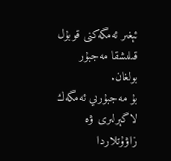ئېغىر ئەمگەكنى قوبۇل قىلىشقا مەجبۇر بولغان.
بۇ مەجبۇرىي ئەمگەك لاگېرلىرى ۋە زاۋۇتلاردا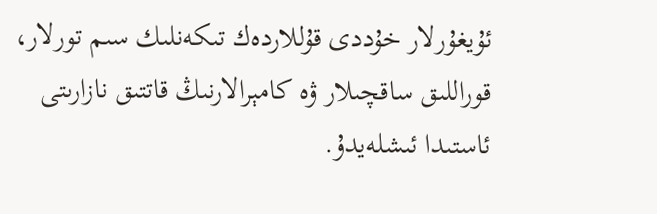ئۇيغۇرلار خۇددى قۇللاردەك تىكەنلىك سىم تورلار، قوراللىق ساقچىلار ۋە كامېرالارنىڭ قاتتىق نازارىتى ئاستىدا ئىشلەيدۇ.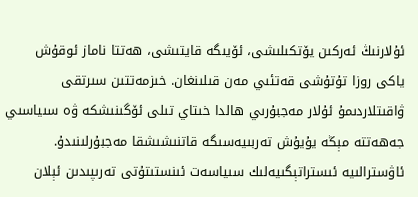ئۇلارنىڭ ئەركىن يۆتكىلىشى، ئۆيىگە قايتىشى، ھەتتا ناماز ئوقۇش ياكى روزا تۇتۇشى قەتئىي مەن قىلىنغان. خىزمەتتىن سىرتقى ۋاقىتلاردىمۇ ئۇلار مەجبۇرىي ھالدا خىتاي تىلى ئۆگىنىشكە ۋە سىياسىي جەھەتتە مېڭە يۇيۇش تەربىيەسىگە قاتنىشىشقا مەجبۇرلىنىدۇ. ئاۋسترالىيە ئىستراتېگىيەلىك سىياسەت ئىنستىتۇتى تەرىپىدىن ئېلان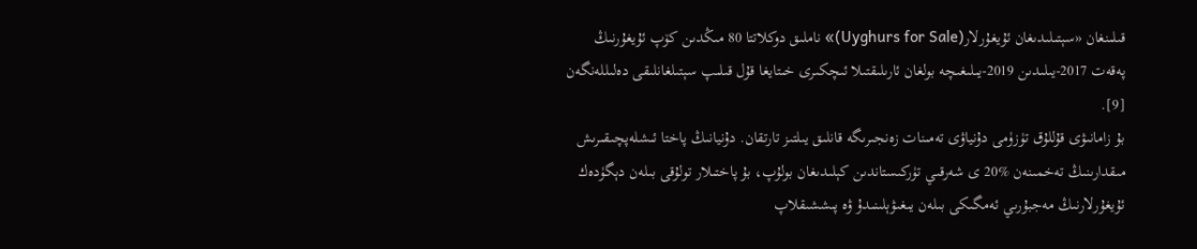قىلىنغان «سېتىلىدىغان ئۇيغۇرلار(Uyghurs for Sale)» ناملىق دوكلاتتا 80 مىڭدىن كۆپ ئۇيغۇرنىڭ پەقەت 2017-يىلىدىن 2019-يىلىغىچە بولغان ئارىلىقتىلا ئىچكىرى خىتايغا قۇل قىلىپ سېتىلغانلىقى دەلىللەنگەن [9].
بۇ زامانىۋى قۇللۇق تۈزۈمى دۇنياۋى تەمىنات زەنجىرىگە قانلىق يىلتىز تارتقان. دۇنيانىڭ پاختا ئىشلەپچىقىرىش مىقدارىنىڭ تەخمىنەن %20 ى شەرقىي تۈركىستاندىن كېلىدىغان بولۇپ، بۇ پاختىلار تولۇقى بىلەن دېگۈدەك ئۇيغۇرلارنىڭ مەجبۇرىي ئەمگىكى بىلەن يىغىۋېلىنىدۇ ۋە پىششىقلاپ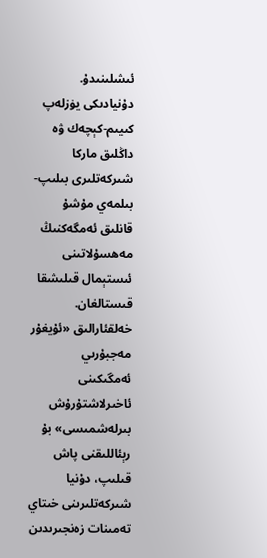ئىشلىنىدۇ. دۇنيادىكى يۈزلەپ كىيىم-كېچەك ۋە داڭلىق ماركا شىركەتلىرى بىلىپ-بىلمەي مۇشۇ قانلىق ئەمگەكنىڭ مەھسۇلاتىنى ئىستېمال قىلىشقا قىستالغان. خەلقئارالىق «ئۇيغۇر مەجبۇرىي ئەمگىكىنى ئاخىرلاشتۇرۇش بىرلەشمىسى» بۇ رېئاللىقنى پاش قىلىپ، دۇنيا شىركەتلىرىنى خىتاي تەمىنات زەنجىرىدىن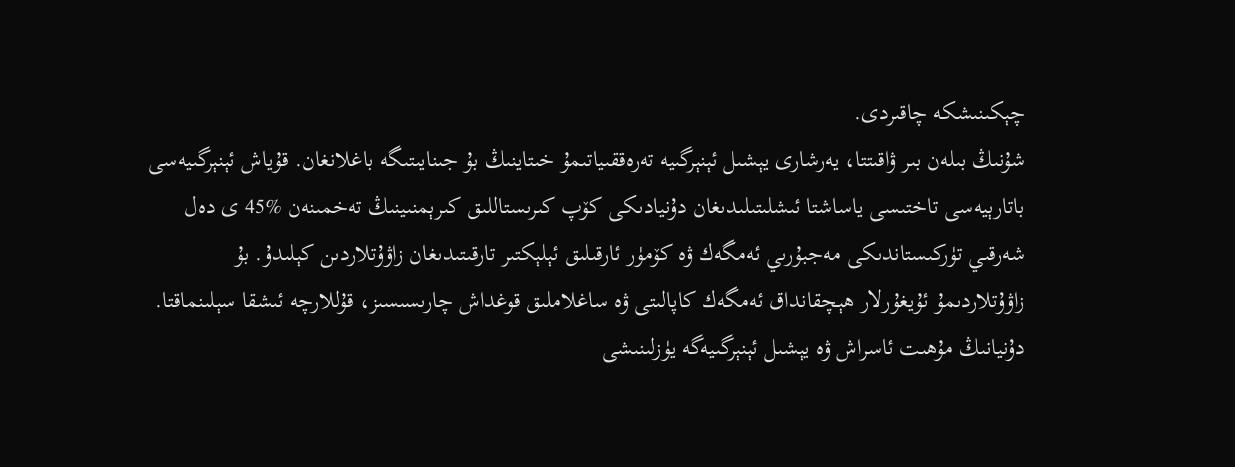چېكىنىشكە چاقىردى.
شۇنىڭ بىلەن بىر ۋاقىتتا، يەرشارى يېشىل ئېنېرگىيە تەرەققىياتىمۇ خىتاينىڭ بۇ جىنايىتىگە باغلانغان. قۇياش ئېنېرگىيەسى باتارېيەسى تاختىسى ياساشتا ئىشلىتىلىدىغان دۇنيادىكى كۆپ كىرىستاللىق كىرېمنىينىڭ تەخمىنەن %45 ى دەل شەرقىي تۈركىستاندىكى مەجبۇرىي ئەمگەك ۋە كۆمۈر ئارقىلىق ئېلېكتىر تارقىتىدىغان زاۋۇتلاردىن كېلىدۇ. بۇ زاۋۇتلاردىمۇ ئۇيغۇرلار ھېچقانداق ئەمگەك كاپالىتى ۋە ساغلاملىق قوغداش چارىسىسىز، قۇللارچە ئىشقا سېلىنماقتا. دۇنيانىڭ مۇھىت ئاسراش ۋە يېشىل ئېنېرگىيەگە يۈزلىنىشى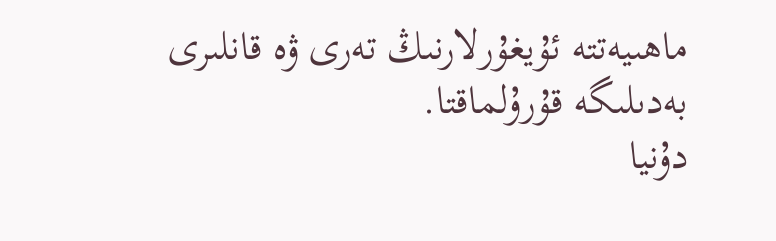ماھىيەتتە ئۇيغۇرلارنىڭ تەرى ۋە قانلىرى بەدىلىگە قۇرۇلماقتا.
دۇنيا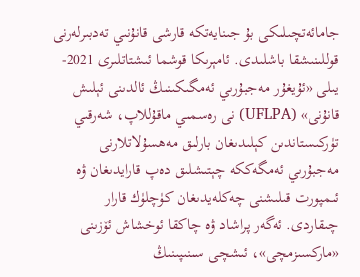جامائەتچىلىكى بۇ جىنايەتكە قارشى قانۇنىي تەدبىرلەرنى قوللىنىشقا باشلىدى. ئامېرىكا قوشما ئىشتاتلىرى 2021-يىلى «ئۇيغۇر مەجبۇرىي ئەمگىكىنىڭ ئالدىنى ئېلىش قانۇنى» (UFLPA) نى رەسمىي ماقۇللاپ، شەرقىي تۈركىستاندىن كېلىدىغان بارلىق مەھسۇلاتلارنى مەجبۇرىي ئەمگەككە چېتىشلىق دەپ قارايدىغان ۋە ئىمپورت قىلىشنى چەكلەيدىغان كۈچلۈك قارار چىقاردى. ئەگەر پراشاد ۋە چاكقا ئوخشاش ئۆزىنى «ماركسىزمچى»، ئىشچى سىنىپىنىڭ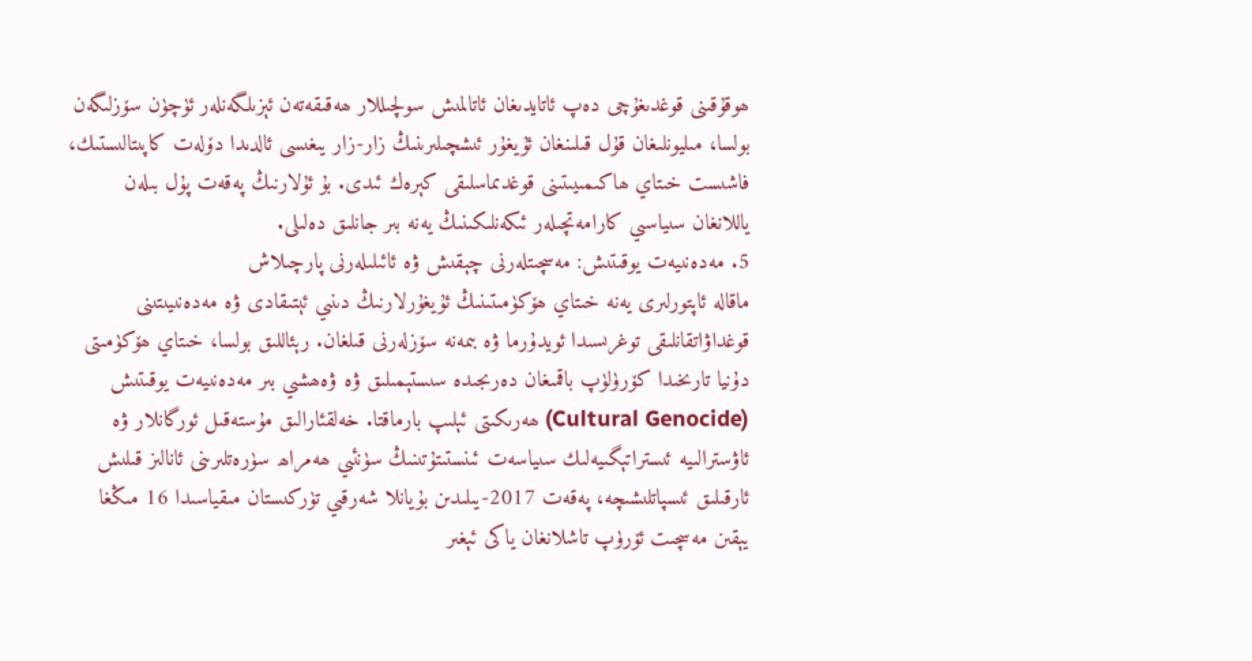ھوقۇقىنى قوغدىغۇچى دەپ ئاتايدىغان ئاتالمىش سولچىللار ھەقىقەتەن ئېزىلگەنلەر ئۈچۈن سۆزلىگەن بولسا، مىليونلىغان قۇل قىلىنغان ئۇيغۇر ئىشچىلىرىنىڭ زار-زار يىغىسى ئالدىدا دۆلەت كاپىتالىستىك، فاشىست خىتاي ھاكىمىيىتىنى قوغدىماسلىقى كېرەك ئىدى. بۇ ئۇلارنىڭ پەقەت پۇل بىلەن ياللانغان سىياسىي كارامەتچىلەر ئىكەنلىكىنىڭ يەنە بىر جانلىق دەلىلى.
5. مەدەنىيەت يوقىتىش: مەسچىتلەرنى چېقىش ۋە ئائىلىلەرنى پارچىلاش
ماقالە ئاپتورلىرى يەنە خىتاي ھۆكۈمىتىنىڭ ئۇيغۇرلارنىڭ دىنىي ئېتىقادى ۋە مەدەنىيىتىنى قوغداۋاتقانلىقى توغرىسىدا ئويدۇرما ۋە بىمەنە سۆزلەرنى قىلغان. رېئاللىق بولسا، خىتاي ھۆكۈمىتى دۇنيا تارىخىدا كۆرۈلۈپ باقمىغان دەرىجىدە سىستېمىلىق ۋە ۋەھشىي بىر مەدەنىيەت يوقىتىش (Cultural Genocide) ھەرىكىتى ئېلىپ بارماقتا. خەلقئارالىق مۇستەقىل ئورگانلار ۋە ئاۋسترالىيە ئىستراتېگىيەلىك سىياسەت ئىنستىتۇتىنىڭ سۈنئىي ھەمراھ سۈرەتلىرىنى ئانالىز قىلىش ئارقىلىق ئىسپاتلىشىچە، پەقەت 2017-يىلىدىن بۇيانلا شەرقىي تۈركىستان مىقياسىدا 16 مىڭغا يېقىن مەسچىت ئۆرۈپ تاشلانغان ياكى ئېغىر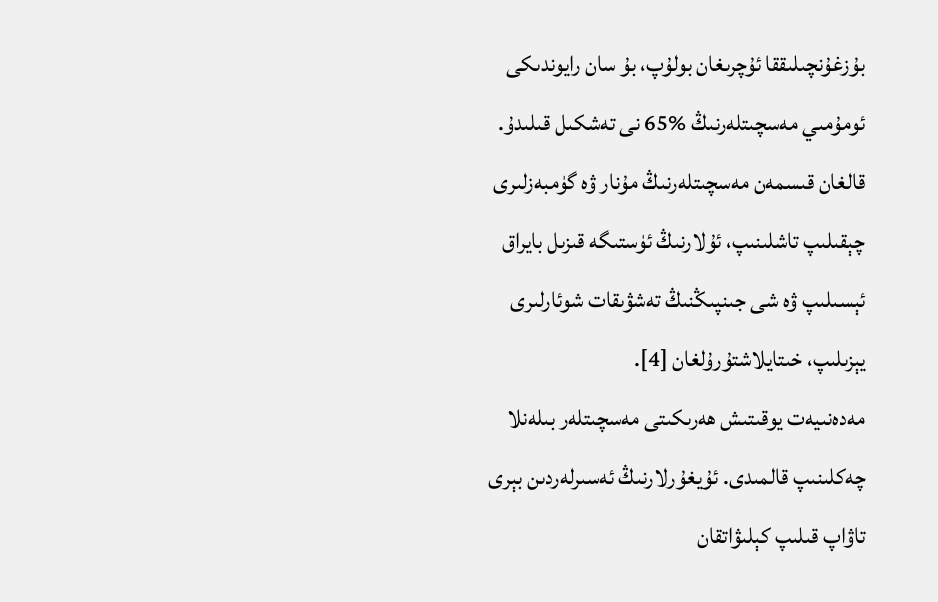بۇزغۇنچىلىققا ئۇچرىغان بولۇپ، بۇ سان رايوندىكى ئومۇمىي مەسچىتلەرنىڭ %65 نى تەشكىل قىلىدۇ. قالغان قىسمەن مەسچىتلەرنىڭ مۇنار ۋە گۈمبەزلىرى چېقىلىپ تاشلىنىپ، ئۇلارنىڭ ئۈستىگە قىزىل بايراق ئېسىلىپ ۋە شى جىنپىڭنىڭ تەشۋىقات شوئارلىرى يېزىلىپ، خىتايلاشتۇرۇلغان [4].
مەدەنىيەت يوقىتىش ھەرىكىتى مەسچىتلەر بىلەنلا چەكلىنىپ قالمىدى. ئۇيغۇرلارنىڭ ئەسىرلەردىن بېرى تاۋاپ قىلىپ كېلىۋاتقان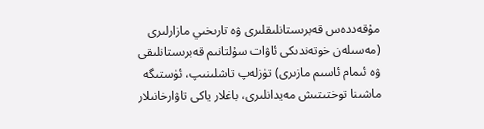مۇقەددەس قەبرىستانلىقلىرى ۋە تارىخىي مازارلىرى (مەسىلەن خوتەندىكى ئاۋات سۇلتانىم قەبرىستانلىقى ۋە ئىمام ئاسىم مازىرى) تۈزلەپ تاشلىنىپ، ئۈستىگە ماشىنا توختىتىش مەيدانلىرى، باغلار ياكى تاۋارخانىلار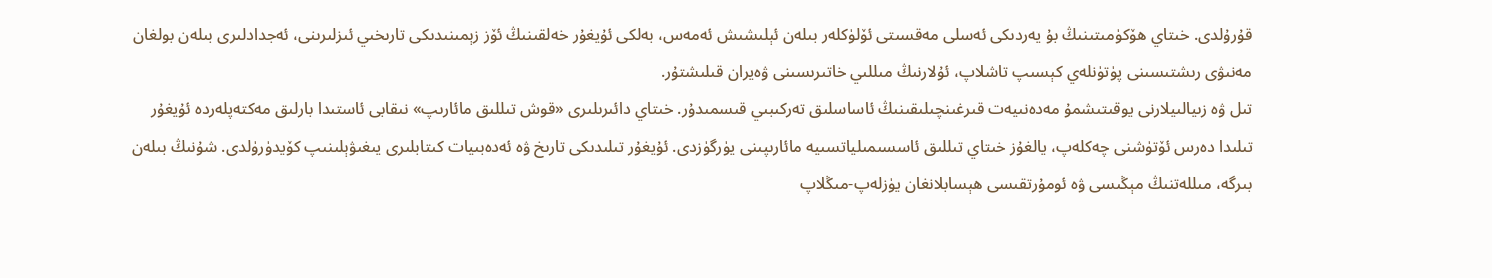قۇرۇلدى. خىتاي ھۆكۈمىتىنىڭ بۇ يەردىكى ئەسلى مەقسىتى ئۆلۈكلەر بىلەن ئېلىشىش ئەمەس، بەلكى ئۇيغۇر خەلقىنىڭ ئۆز زېمىنىدىكى تارىخىي ئىزلىرىنى، ئەجدادلىرى بىلەن بولغان مەنىۋى رىشتىسىنى پۈتۈنلەي كېسىپ تاشلاپ، ئۇلارنىڭ مىللىي خاتىرىسىنى ۋەيران قىلىشتۇر.
تىل ۋە زىيالىيلارنى يوقىتىشمۇ مەدەنىيەت قىرغىنچىلىقىنىڭ ئاساسلىق تەركىبىي قىسمىدۇر. خىتاي دائىرىلىرى «قوش تىللىق مائارىپ» نىقابى ئاستىدا بارلىق مەكتەپلەردە ئۇيغۇر تىلىدا دەرس ئۆتۈشنى چەكلەپ، يالغۇز خىتاي تىللىق ئاسسىمىلياتسىيە مائارىپىنى يۈرگۈزدى. ئۇيغۇر تىلىدىكى تارىخ ۋە ئەدەبىيات كىتابلىرى يىغىۋېلىنىپ كۆيدۈرۈلدى. شۇنىڭ بىلەن بىرگە، مىللەتنىڭ مېڭىسى ۋە ئومۇرتقىسى ھېسابلانغان يۈزلەپ-مىڭلاپ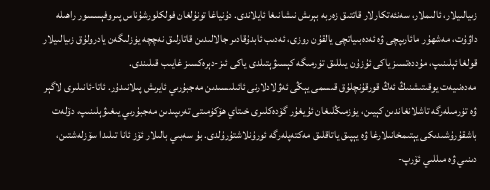زىيالىيلار، ئالىملار، سەنئەتكارلار قاتتىق زەربە بېرىش نىشانىغا ئايلاندى. دۇنياغا تونۇلغان فولكلورشۇناس پىروفېسسور راھىلە داۋۇت، مەشھۇر مائارىپچى ۋە ئەدەبىياتچى يالقۇن روزى، ئەدىب ئابدۇقادىر جالالىدىن قاتارلىق نەچچە يۈزلىگەن يادرولۇق زىيالىيلار قولغا ئېلىنىپ، مۇددەتسىز ياكى ئۇزۇن يىللىق تۈرمىگە كېسىۋېتىلدى ياكى ئىز-دېرەكسىز غايىب قىلىندى.
مەدەنىيەت يوقىتىشنىڭ ئەڭ قورقۇنچلۇق قىسمى يېڭى ئەۋلادلارنى ئائىلىسىدىن مەجبۇرىي ئايرىش پىلانىدۇر. ئاتا-ئانىلىرى لاگېر ۋە تۈرمىلەرگە تاشلانغاندىن كېيىن، يۈزمىڭلىغان ئۇيغۇر گۆدەكلىرى خىتاي ھۆكۈمىتى تەرىپىدىن مەجبۇرىي يىغىۋېلىنىپ، دۆلەت باشقۇرۇشىدىكى يېتىمخانىلارغا ۋە يېپىق ياتاقلىق مەكتەپلەرگە ئورۇنلاشتۇرۇلدى. بۇ سەبىي بالىلار ئۆز ئانا تىلىدا سۆزلەشتىن، دىنىي ۋە مىللىي ئۆرپ-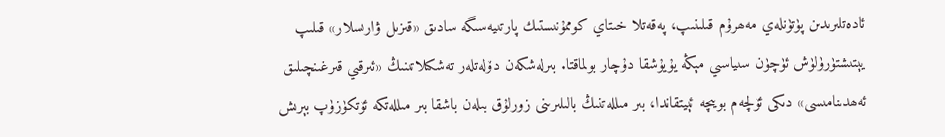ئادەتلىرىدىن پۈتۈنلەي مەھرۇم قىلىنىپ، پەقەتلا خىتاي كوممۇنىستىك پارتىيەسىگە سادىق «قىزىل ۋارىسلار» قىلىپ يېتىشتۈرۈلۈش ئۈچۈن سىياسىي مېڭە يۇيۇشقا دۇچار بولماقتا. بىرلەشكەن دۆلەتلەر تەشكىلاتىنىڭ «ئىرقىي قىرغىنچىلىق ئەھدىنامىسى» دىكى ئۆلچەم بويىچە ئېيتقاندا، بىر مىللەتنىڭ بالىلىرىنى زورلۇق بىلەن باشقا بىر مىللەتكە ئۆتكۈزۈپ بېرىش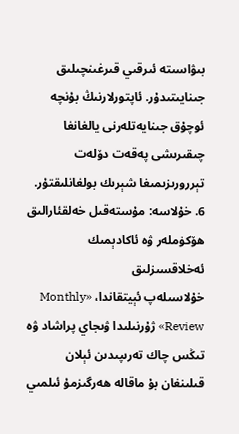بىۋاسىتە ئىرقىي قىرغىنچىلىق جىنايىتىدۇر. ئاپتورلارنىڭ بۇنچە ئوچۇق جىنايەتلەرنى يالغانغا چىقىرىشى پەقەت دۆلەت تېررورىزىمىغا شېرىك بولغانلىقتۇر.
6. خۇلاسە: مۇستەقىل خەلقئارالىق ھۆكۈملەر ۋە ئاكادېمىك ئەخلاقسىزلىق
خۇلاسىلەپ ئېيتقاندا، «Monthly Review» ژۇرنىلىدا ۋىجاي پراشاد ۋە تىڭس چاك تەرىپىدىن ئېلان قىلىنغان بۇ ماقالە ھەرگىزمۇ ئىلمىي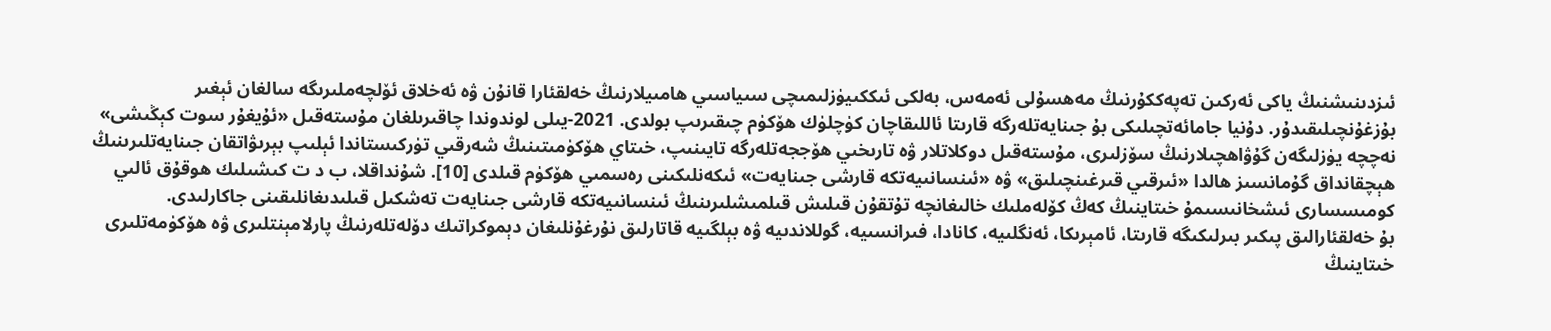ئىزدىنىشنىڭ ياكى ئەركىن تەپەككۇرنىڭ مەھسۇلى ئەمەس، بەلكى ئىككىيۈزلىمىچى سىياسىي ھامىيلارنىڭ خەلقئارا قانۇن ۋە ئەخلاق ئۆلچەملىرىگە سالغان ئېغىر بۇزغۇنچىلىقىدۇر. دۇنيا جامائەتچىلىكى بۇ جىنايەتلەرگە قارىتا ئاللىقاچان كۈچلۈك ھۆكۈم چىقىرىپ بولدى. 2021-يىلى لوندوندا چاقىرىلغان مۇستەقىل «ئۇيغۇر سوت كېڭىشى» نەچچە يۈزلىگەن گۇۋاھچىلارنىڭ سۆزلىرى، مۇستەقىل دوكلاتلار ۋە تارىخىي ھۆججەتلەرگە تايىنىپ، خىتاي ھۆكۈمىتىنىڭ شەرقىي تۈركىستاندا ئېلىپ بېرىۋاتقان جىنايەتلىرىنىڭ ھېچقانداق گۇمانسىز ھالدا «ئىرقىي قىرغىنچىلىق» ۋە «ئىنسانىيەتكە قارشى جىنايەت» ئىكەنلىكىنى رەسمىي ھۆكۈم قىلدى [10]. شۇنداقلا، ب د ت كىشىلىك ھوقۇق ئالىي كومىسسارى ئىشخانىسىمۇ خىتاينىڭ كەڭ كۆلەملىك خالىغانچە تۇتقۇن قىلىش قىلمىشلىرىنىڭ ئىنسانىيەتكە قارشى جىنايەت تەشكىل قىلىدىغانلىقىنى جاكارلىدى.
بۇ خەلقئارالىق پىكىر بىرلىكىگە قارىتا، ئامېرىكا، ئەنگلىيە، كانادا، فىرانسىيە، گوللاندىيە ۋە بېلگىيە قاتارلىق نۇرغۇنلىغان دېموكراتىك دۆلەتلەرنىڭ پارلامېنتلىرى ۋە ھۆكۈمەتلىرى خىتاينىڭ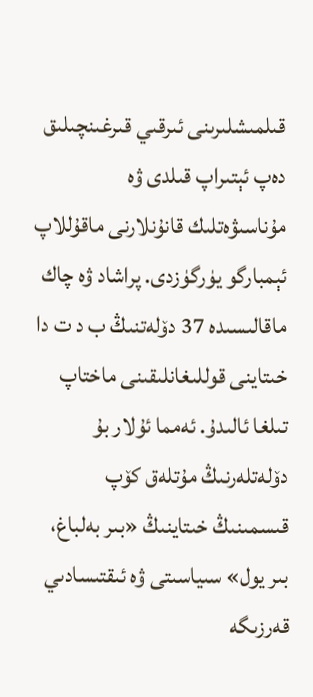قىلمىشلىرىنى ئىرقىي قىرغىنچىلىق دەپ ئېتىراپ قىلدى ۋە مۇناسىۋەتلىك قانۇنلارنى ماقۇللاپ ئېمبارگو يۈرگۈزدى. پراشاد ۋە چاك ماقالىسىدە 37 دۆلەتنىڭ ب د ت دا خىتاينى قوللىغانلىقىنى ماختاپ تىلغا ئالىدۇ. ئەمما ئۇلار بۇ دۆلەتلەرنىڭ مۇتلەق كۆپ قىسمىنىڭ خىتاينىڭ «بىر بەلباغ، بىر يول» سىياسىتى ۋە ئىقتىسادىي قەرزىگە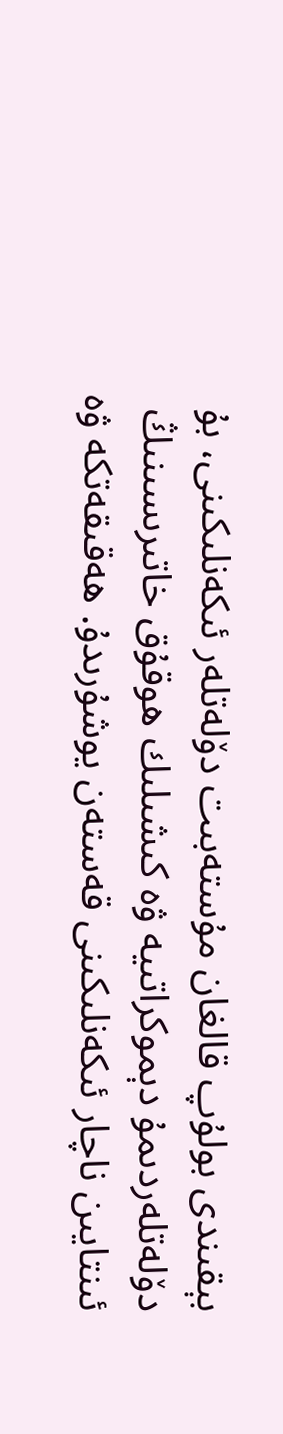بېقىندى بولۇپ قالغان مۇستەبىت دۆلەتلەر ئىكەنلىكىنى، بۇ دۆلەتلەردىمۇ دېموكراتىيە ۋە كىشىلىك ھوقۇق خاتىرىسىنىڭ ئىنتايىن ناچار ئىكەنلىكىنى قەستەن يوشۇرىدۇ. ھەقىقەتكە ۋە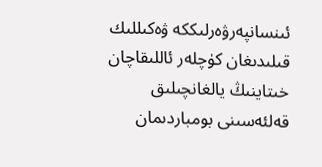ئىنسانپەرۋەرلىككە ۋەكىللىك قىلىدىغان كۈچلەر ئاللىقاچان خىتاينىڭ يالغانچىلىق قەلئەسىنى بومباردىمان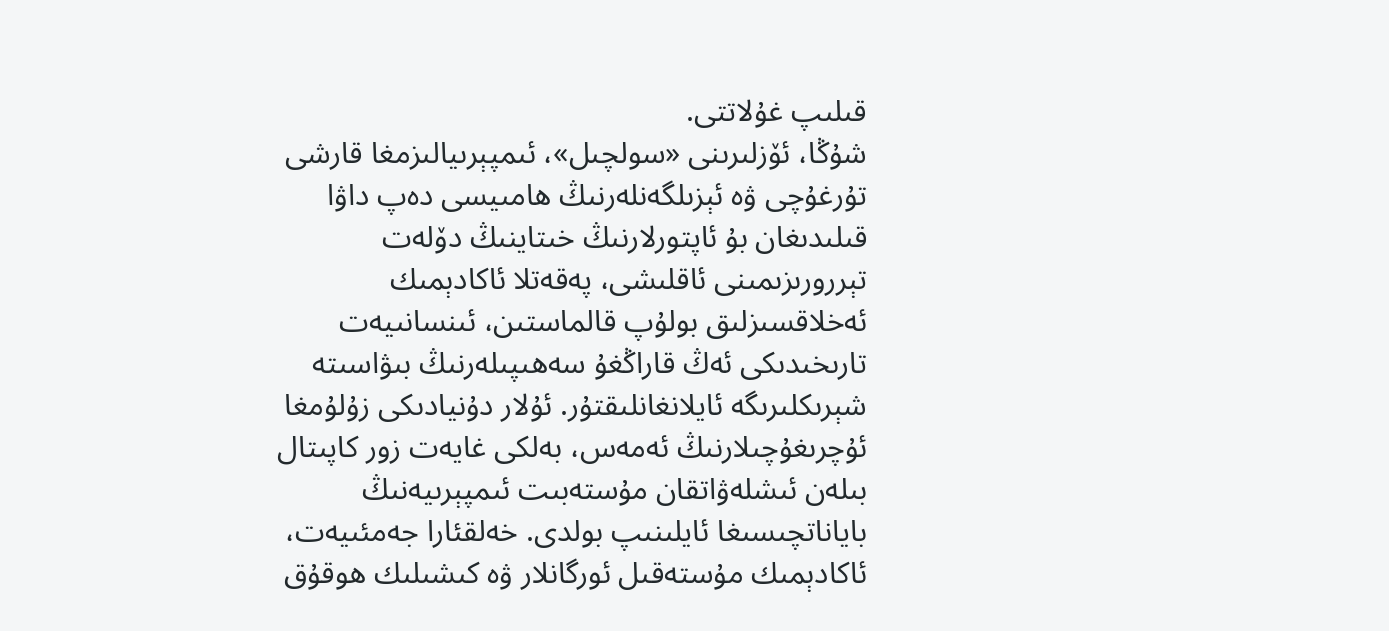قىلىپ غۇلاتتى.
شۇڭا، ئۆزلىرىنى «سولچىل»، ئىمپېرىيالىزمغا قارشى تۇرغۇچى ۋە ئېزىلگەنلەرنىڭ ھامىيسى دەپ داۋا قىلىدىغان بۇ ئاپتورلارنىڭ خىتاينىڭ دۆلەت تېررورىزىمىنى ئاقلىشى، پەقەتلا ئاكادېمىك ئەخلاقسىزلىق بولۇپ قالماستىن، ئىنسانىيەت تارىخىدىكى ئەڭ قاراڭغۇ سەھىپىلەرنىڭ بىۋاسىتە شېرىكلىرىگە ئايلانغانلىقتۇر. ئۇلار دۇنيادىكى زۇلۇمغا ئۇچرىغۇچىلارنىڭ ئەمەس، بەلكى غايەت زور كاپىتال بىلەن ئىشلەۋاتقان مۇستەبىت ئىمپېرىيەنىڭ باياناتچىسىغا ئايلىنىپ بولدى. خەلقئارا جەمئىيەت، ئاكادېمىك مۇستەقىل ئورگانلار ۋە كىشىلىك ھوقۇق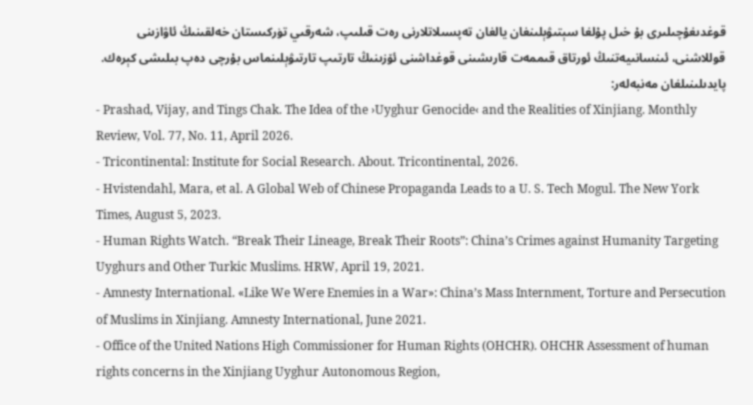قوغدىغۇچىلىرى بۇ خىل پۇلغا سېتىۋېلىنغان يالغان تەپسىلاتلارنى رەت قىلىپ، شەرقىي تۈركىستان خەلقىنىڭ ئاۋازىنى قوللاشنى، ئىنسانىيەتنىڭ ئورتاق قىممەت قارىشىنى قوغداشنى ئۆزىنىڭ تارتىپ تارتىۋېلىنماس بۇرچى دەپ بىلىشى كېرەك.
پايدىلىنىلغان مەنبەلەر:
- Prashad, Vijay, and Tings Chak. The Idea of the ›Uyghur Genocide‹ and the Realities of Xinjiang. Monthly Review, Vol. 77, No. 11, April 2026.
- Tricontinental: Institute for Social Research. About. Tricontinental, 2026.
- Hvistendahl, Mara, et al. A Global Web of Chinese Propaganda Leads to a U. S. Tech Mogul. The New York Times, August 5, 2023.
- Human Rights Watch. “Break Their Lineage, Break Their Roots”: China’s Crimes against Humanity Targeting Uyghurs and Other Turkic Muslims. HRW, April 19, 2021.
- Amnesty International. «Like We Were Enemies in a War»: China’s Mass Internment, Torture and Persecution of Muslims in Xinjiang. Amnesty International, June 2021.
- Office of the United Nations High Commissioner for Human Rights (OHCHR). OHCHR Assessment of human rights concerns in the Xinjiang Uyghur Autonomous Region,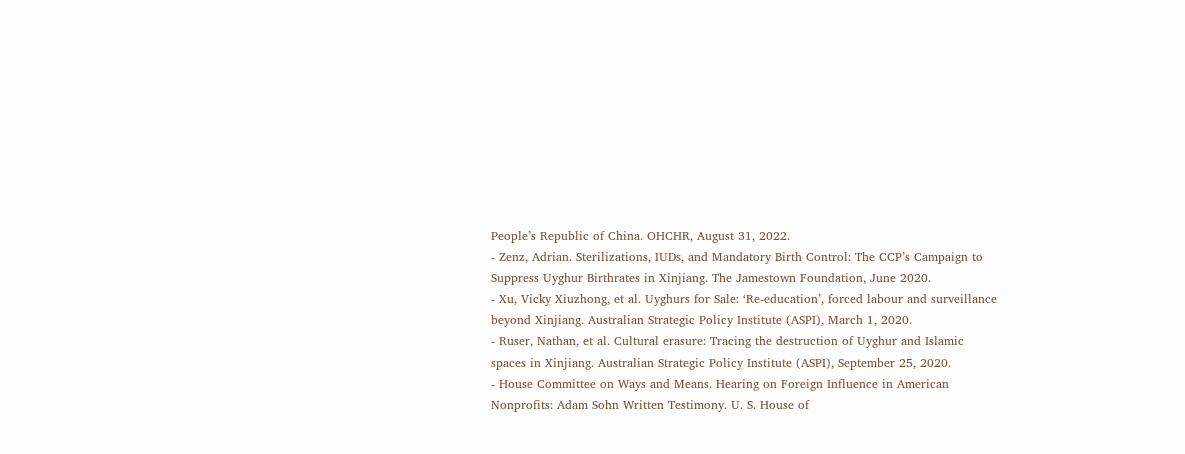People’s Republic of China. OHCHR, August 31, 2022.
- Zenz, Adrian. Sterilizations, IUDs, and Mandatory Birth Control: The CCP’s Campaign to Suppress Uyghur Birthrates in Xinjiang. The Jamestown Foundation, June 2020.
- Xu, Vicky Xiuzhong, et al. Uyghurs for Sale: ‘Re-education’, forced labour and surveillance beyond Xinjiang. Australian Strategic Policy Institute (ASPI), March 1, 2020.
- Ruser, Nathan, et al. Cultural erasure: Tracing the destruction of Uyghur and Islamic spaces in Xinjiang. Australian Strategic Policy Institute (ASPI), September 25, 2020.
- House Committee on Ways and Means. Hearing on Foreign Influence in American Nonprofits: Adam Sohn Written Testimony. U. S. House of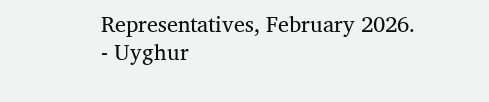Representatives, February 2026.
- Uyghur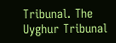Tribunal. The Uyghur Tribunal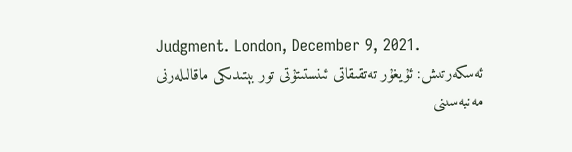Judgment. London, December 9, 2021.
ئەسكەرتىش: ئۇيغۇر تەتقىقاتى ئىنستىتۇتى تور بېتىدىكى ماقالىلەرنى مەنبەسىنى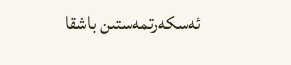ئەسكەرتمەستىن باشقا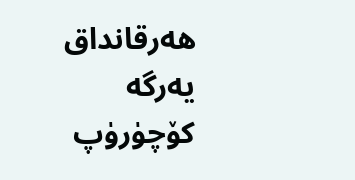ھەرقانداق يەرگە كۆچۈرۈپ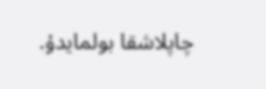چاپلاشقا بولمايدۇ.